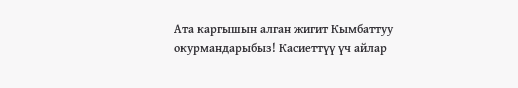Ата каргышын алган жигит Кымбаттуу окурмандарыбыз! Касиеттүү үч айлар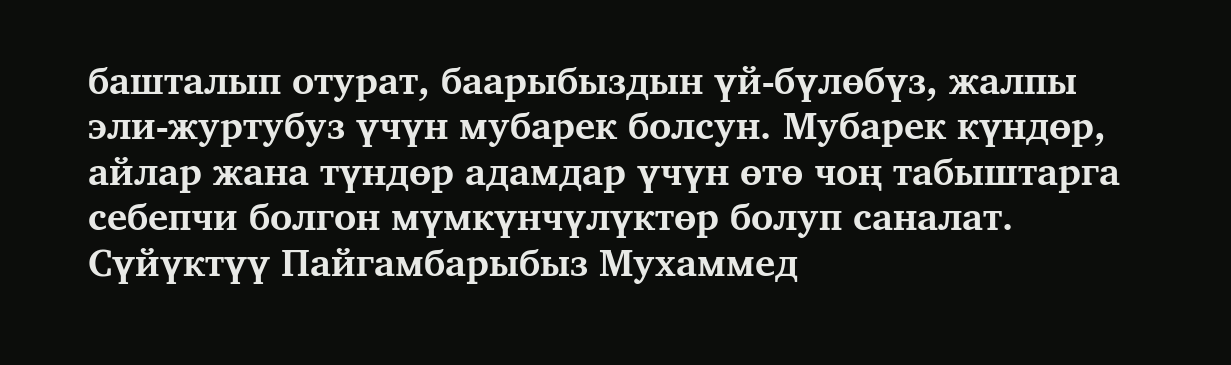башталып отурат, баарыбыздын үй-бүлөбүз, жалпы эли-журтубуз үчүн мубарек болсун. Мубарек күндөр, айлар жана түндөр адамдар үчүн өтө чоң табыштарга себепчи болгон мүмкүнчүлүктөр болуп саналат. Сүйүктүү Пайгамбарыбыз Мухаммед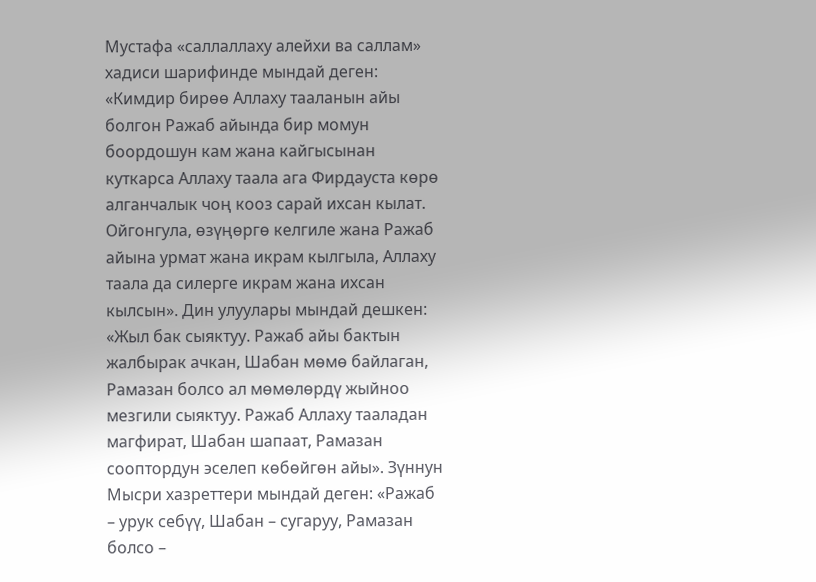Мустафа «саллаллаху алейхи ва саллам» хадиси шарифинде мындай деген: «Кимдир бирөө Аллаху тааланын айы болгон Ражаб айында бир момун боордошун кам жана кайгысынан куткарса Аллаху таала ага Фирдауста көрө алганчалык чоң кооз сарай ихсан кылат. Ойгонгула, өзүңөргө келгиле жана Ражаб айына урмат жана икрам кылгыла, Аллаху таала да силерге икрам жана ихсан кылсын». Дин улуулары мындай дешкен: «Жыл бак сыяктуу. Ражаб айы бактын жалбырак ачкан, Шабан мөмө байлаган, Рамазан болсо ал мөмөлөрдү жыйноо мезгили сыяктуу. Ражаб Аллаху тааладан магфират, Шабан шапаат, Рамазан сооптордун эселеп көбөйгөн айы». Зүннун Мысри хазреттери мындай деген: «Ражаб – урук себүү, Шабан – сугаруу, Рамазан болсо –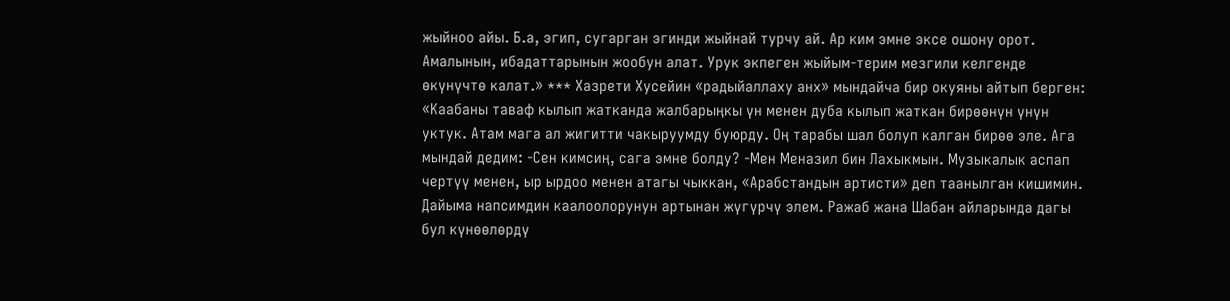жыйноо айы. Б.а, эгип, сугарган эгинди жыйнай турчу ай. Ар ким эмне эксе ошону орот. Амалынын, ибадаттарынын жообун алат. Урук экпеген жыйым-терим мезгили келгенде өкүнүчтө калат.» *** Хазрети Хусейин «радыйаллаху анх» мындайча бир окуяны айтып берген: «Каабаны таваф кылып жатканда жалбарыңкы үн менен дуба кылып жаткан бирөөнүн үнүн уктук. Атам мага ал жигитти чакыруумду буюрду. Оң тарабы шал болуп калган бирөө эле. Ага мындай дедим: -Сен кимсиң, сага эмне болду? -Мен Меназил бин Лахыкмын. Музыкалык аспап чертүү менен, ыр ырдоо менен атагы чыккан, «Арабстандын артисти» деп таанылган кишимин. Дайыма напсимдин каалоолорунун артынан жүгүрчү элем. Ражаб жана Шабан айларында дагы бул күнөөлөрдү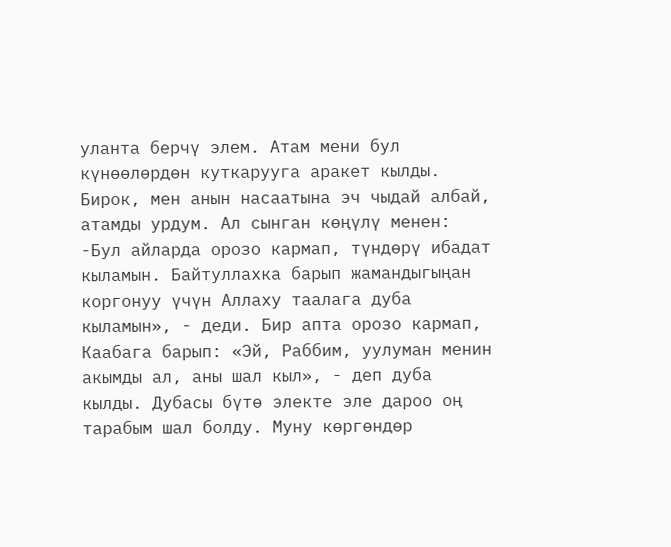уланта берчү элем. Атам мени бул күнөөлөрдөн куткарууга аракет кылды. Бирок, мен анын насаатына эч чыдай албай, атамды урдум. Ал сынган көңүлү менен: -Бул айларда орозо кармап, түндөрү ибадат кыламын. Байтуллахка барып жамандыгыңан коргонуу үчүн Аллаху таалага дуба кыламын», - деди. Бир апта орозо кармап, Каабага барып: «Эй, Раббим, уулуман менин акымды ал, аны шал кыл», - деп дуба кылды. Дубасы бүтө электе эле дароо оң тарабым шал болду. Муну көргөндөр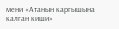мени «Атанын каргышына калган киши»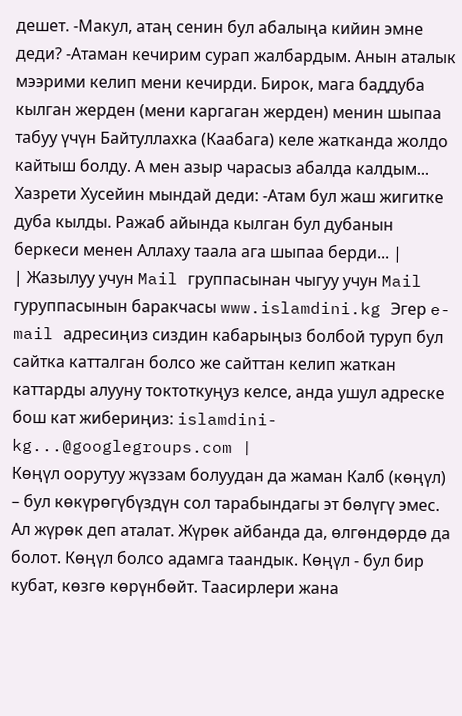дешет. -Макул, атаң сенин бул абалыңа кийин эмне деди? -Атаман кечирим сурап жалбардым. Анын аталык мээрими келип мени кечирди. Бирок, мага баддуба кылган жерден (мени каргаган жерден) менин шыпаа табуу үчүн Байтуллахка (Каабага) келе жатканда жолдо кайтыш болду. А мен азыр чарасыз абалда калдым... Хазрети Хусейин мындай деди: -Атам бул жаш жигитке дуба кылды. Ражаб айында кылган бул дубанын беркеси менен Аллаху таала ага шыпаа берди... |
| Жазылуу учун Mail группасынан чыгуу учун Mail гуруппасынын баракчасы www.islamdini.kg Эгер e-mail адресиңиз сиздин кабарыңыз болбой туруп бул сайтка катталган болсо же сайттан келип жаткан каттарды алууну токтоткуңуз келсе, анда ушул адреске бош кат жибериңиз: islamdini-kg...@googlegroups.com |
Көңүл оорутуу жүззам болуудан да жаман Калб (көңүл) – бул көкүрөгүбүздүн сол тарабындагы эт бөлүгү эмес. Ал жүрөк деп аталат. Жүрөк айбанда да, өлгөндөрдө да болот. Көңүл болсо адамга таандык. Көңүл - бул бир кубат, көзгө көрүнбөйт. Таасирлери жана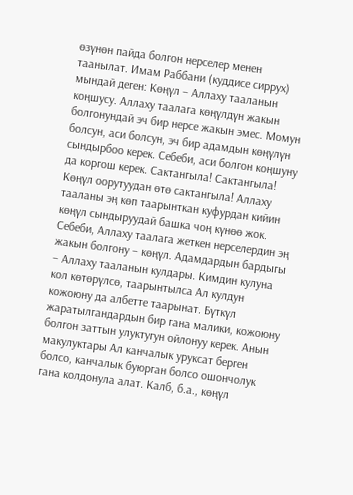өзүнөн пайда болгон нерселер менен таанылат. Имам Раббани (куддисе сиррух) мындай деген: Көңүл – Аллаху тааланын коңшусу. Аллаху таалага көңүлдүн жакын болгонундай эч бир нерсе жакын эмес. Момун болсун, аси болсун, эч бир адамдын көңүлүн сындырбоо керек. Себеби, аси болгон коңшуну да коргош керек. Сактангыла! Сактангыла! Көңүл оорутуудан өтө сактангыла! Аллаху тааланы эң көп таарынткан куфурдан кийин көңүл сындыруудай башка чоң күнөө жок. Себеби, Аллаху таалага жеткен нерселердин эң жакын болгону – көңүл. Адамдардын бардыгы – Аллаху тааланын кулдары. Кимдин кулуна кол көтөрүлсө, таарынтылса Ал кулдун кожоюну да албетте таарынат. Бүткүл жаратылгандардын бир гана малики, кожоюну болгон заттын улуктугун ойлонуу керек. Анын макулуктары Ал канчалык уруксат берген болсо, канчалык буюрган болсо ошончолук гана колдонула алат. Калб, б.а., көңүл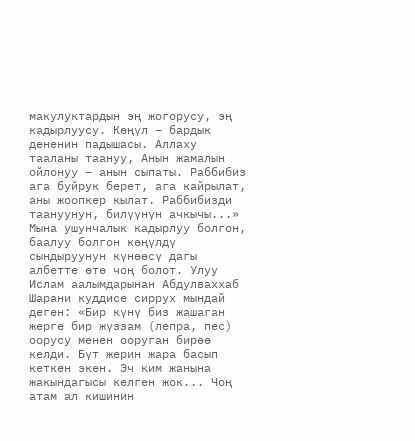макулуктардын эң жогорусу, эң кадырлуусу. Көңүл – бардык дененин падышасы. Аллаху тааланы таануу, Анын жамалын ойлонуу – анын сыпаты. Раббибиз ага буйрук берет, ага кайрылат, аны жоопкер кылат. Раббибизди таануунун, билүүнүн ачкычы...» Мына ушунчалык кадырлуу болгон, баалуу болгон көңүлдү сындыруунун күнөөсү дагы албетте өтө чоң болот. Улуу Ислам аалымдарынан Абдулваххаб Шарани куддисе сиррух мындай деген: «Бир күнү биз жашаган жерге бир жүззам (лепра, пес) оорусу менен ооруган бирөө келди. Бүт жерин жара басып кеткен экен. Эч ким жанына жакындагысы келген жок... Чоң атам ал кишинин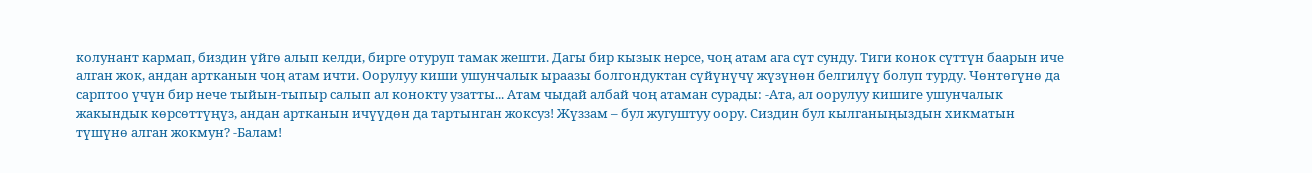колунант кармап, биздин үйгө алып келди, бирге отуруп тамак жешти. Дагы бир кызык нерсе, чоң атам ага сүт сунду. Тиги конок сүттүн баарын иче алган жок, андан артканын чоң атам ичти. Оорулуу киши ушунчалык ыраазы болгондуктан сүйүнүчү жүзүнөн белгилүү болуп турду. Чөнтөгүнө да сарптоо үчүн бир нече тыйын-тыпыр салып ал конокту узатты... Атам чыдай албай чоң атаман сурады: -Ата, ал оорулуу кишиге ушунчалык жакындык көрсөттүңүз, андан артканын ичүүдөн да тартынган жоксуз! Жүззам – бул жугуштуу оору. Сиздин бул кылганыңыздын хикматын түшүнө алган жокмун? -Балам!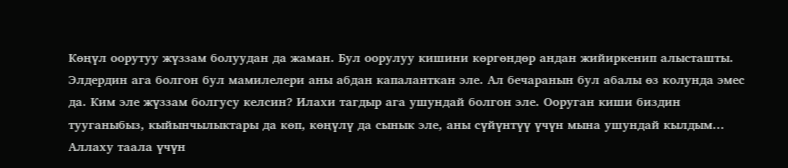Көңүл оорутуу жүззам болуудан да жаман. Бул оорулуу кишини көргөндөр андан жийиркенип алысташты. Элдердин ага болгон бул мамилелери аны абдан капаланткан эле. Ал бечаранын бул абалы өз колунда эмес да. Ким эле жүззам болгусу келсин? Илахи тагдыр ага ушундай болгон эле. Ооруган киши биздин тууганыбыз, кыйынчылыктары да көп, көңүлү да сынык эле, аны сүйүнтүү үчүн мына ушундай кылдым... Аллаху таала үчүн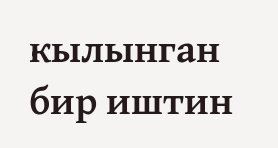кылынган бир иштин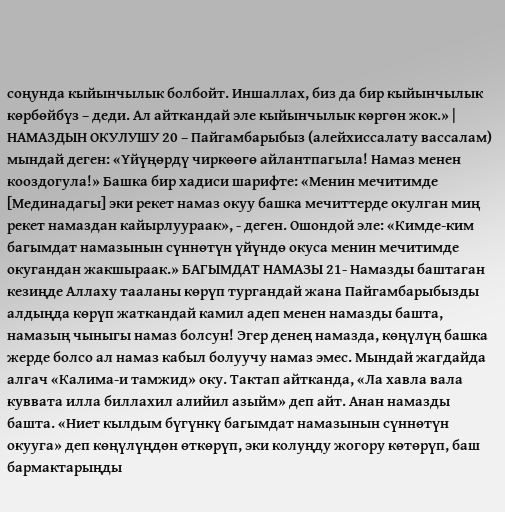соңунда кыйынчылык болбойт. Иншаллах, биз да бир кыйынчылык көрбөйбүз – деди. Ал айткандай эле кыйынчылык көргөн жок.» |
НАМАЗДЫН ОКУЛУШУ 20 – Пайгамбарыбыз (алейхиссалату вассалам) мындай деген: «Үйүңөрдү чиркөөгө айлантпагыла! Намаз менен кооздогула!» Башка бир хадиси шарифте: «Менин мечитимде [Мединадагы] эки рекет намаз окуу башка мечиттерде окулган миң рекет намаздан кайырлуураак», - деген. Ошондой эле: «Кимде-ким багымдат намазынын сүннөтүн үйүндө окуса менин мечитимде окугандан жакшыраак.» БАГЫМДАТ НАМАЗЫ 21- Намазды баштаган кезиңде Аллаху тааланы көрүп тургандай жана Пайгамбарыбызды алдыңда көрүп жаткандай камил адеп менен намазды башта, намазың чыныгы намаз болсун! Эгер денең намазда, көңүлүң башка жерде болсо ал намаз кабыл болуучу намаз эмес. Мындай жагдайда алгач «Калима-и тамжид» оку. Тактап айтканда, «Ла хавла вала куввата илла биллахил алийил азыйм» деп айт. Анан намазды башта. «Ниет кылдым бүгүнкү багымдат намазынын сүннөтүн окууга» деп көңүлүңдөн өткөрүп, эки колуңду жогору көтөрүп, баш бармактарыңды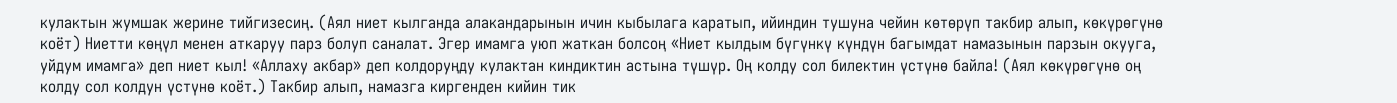кулактын жумшак жерине тийгизесиң. (Аял ниет кылганда алакандарынын ичин кыбылага каратып, ийиндин тушуна чейин көтөрүп такбир алып, көкүрөгүнө коёт) Ниетти көңүл менен аткаруу парз болуп саналат. Эгер имамга уюп жаткан болсоң «Ниет кылдым бүгүнкү күндүн багымдат намазынын парзын окууга, уйдум имамга» деп ниет кыл! «Аллаху акбар» деп колдоруңду кулактан киндиктин астына түшүр. Оң колду сол билектин үстүнө байла! (Аял көкүрөгүнө оң колду сол колдун үстүнө коёт.) Такбир алып, намазга киргенден кийин тик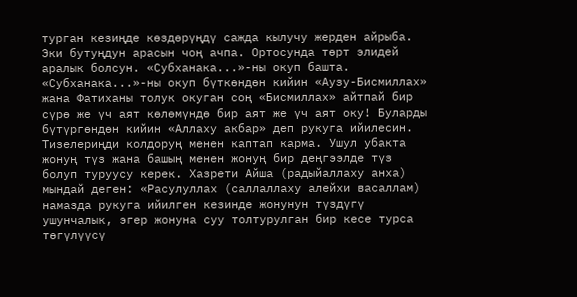турган кезиңде көздөрүңдү сажда кылучу жерден айрыба. Эки бутуңдун арасын чоң ачпа. Ортосунда төрт элидей аралык болсун. «Субханака...»-ны окуп башта. «Субханака...»-ны окуп бүткөндөн кийин «Аузу-Бисмиллах» жана Фатиханы толук окуган соң «Бисмиллах» айтпай бир сүрө же үч аят көлөмүндө бир аят же үч аят оку! Буларды бүтүргөндөн кийин «Аллаху акбар» деп рукуга ийилесин. Тизелериңди колдоруң менен каптап карма. Ушул убакта жонуң түз жана башың менен жонуң бир деңгээлде түз болуп туруусу керек. Хазрети Айша (радыйаллаху анха) мындай деген: «Расулуллах (саллаллаху алейхи васаллам) намазда рукуга ийилген кезинде жонунун түздүгү ушунчалык, эгер жонуна суу толтурулган бир кесе турса төгүлүүсү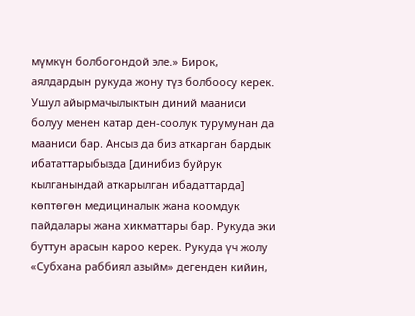мүмкүн болбогондой эле.» Бирок, аялдардын рукуда жону түз болбоосу керек. Ушул айырмачылыктын диний мааниси болуу менен катар ден-соолук турумунан да мааниси бар. Ансыз да биз аткарган бардык ибататтарыбызда [динибиз буйрук кылганындай аткарылган ибадаттарда] көптөгөн медициналык жана коомдук пайдалары жана хикматтары бар. Рукуда эки буттун арасын кароо керек. Рукуда үч жолу «Субхана раббиял азыйм» дегенден кийин,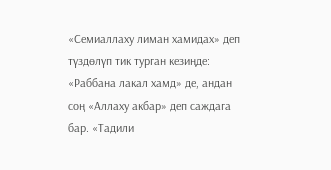«Семиаллаху лиман хамидах» деп түздөлүп тик турган кезиңде: «Раббана лакал хамд» де, андан соң «Аллаху акбар» деп саждага бар. «Тадили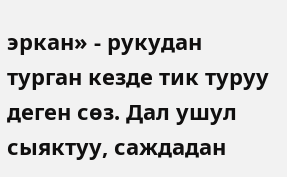эркан» - рукудан турган кезде тик туруу деген сөз. Дал ушул сыяктуу, саждадан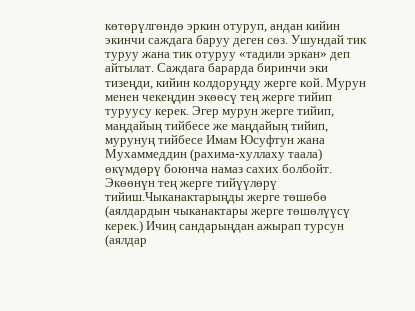көтөрүлгөндө эркин отуруп, андан кийин экинчи саждага баруу деген сөз. Ушундай тик туруу жана тик отуруу «тадили эркан» деп айтылат. Саждага барарда биринчи эки тизеңди, кийин колдоруңду жерге кой. Мурун менен чекеңдин экөөсү тең жерге тийип туруусу керек. Эгер мурун жерге тийип, маңдайың тийбесе же маңдайың тийип, мурунуң тийбесе Имам Юсуфтун жана Мухаммеддин (рахима-хуллаху таала) өкүмдөрү боюнча намаз сахих болбойт. Экөөнүн тең жерге тийүүлөрү тийиш.Чыканактарыңды жерге төшөбө (аялдардын чыканактары жерге төшөлүүсү керек.) Ичиң сандарыңдан ажырап турсун (аялдар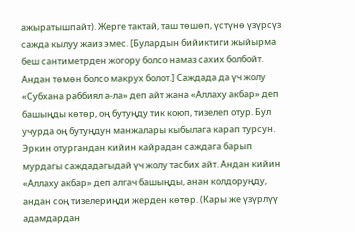ажыратышпайт). Жерге тактай, таш төшөп, үстүнө үзүрсүз сажда кылуу жаиз эмес. [Булардын бийиктиги жыйырма беш сантиметрден жогору болсо намаз сахих болбойт. Андан төмөн болсо макрух болот.] Саждада да үч жолу «Субхана раббиял а-ла» деп айт жана «Аллаху акбар» деп башыңды көтөр, оң бутуңду тик коюп, тизелеп отур. Бул учурда оң бутуңдун манжалары кыбылага карап турсун. Эркин отургандан кийин кайрадан саждага барып мурдагы саждадагыдай үч жолу тасбих айт. Андан кийин «Аллаху акбар» деп алгач башыңды, анан колдоруңду, андан соң тизелериңди жерден көтөр. (Кары же үзүрлүү адамдардан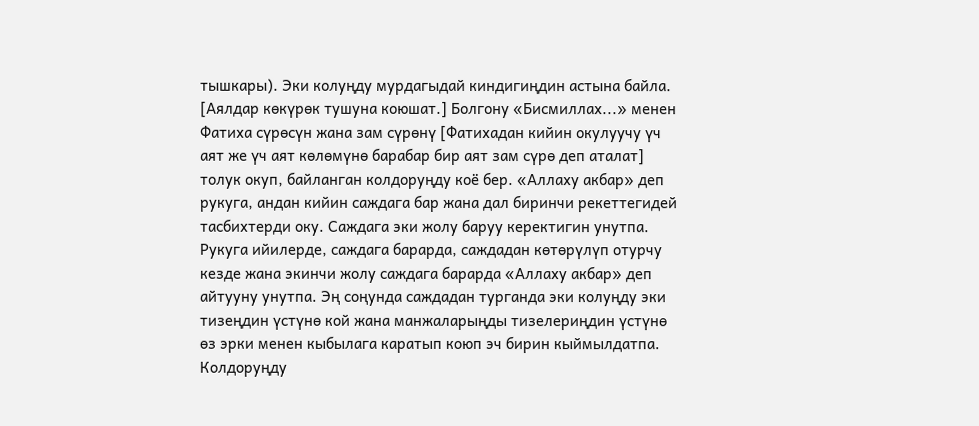тышкары). Эки колуңду мурдагыдай киндигиңдин астына байла. [Аялдар көкүрөк тушуна коюшат.] Болгону «Бисмиллах...» менен Фатиха сүрөсүн жана зам сүрөнү [Фатихадан кийин окулуучу үч аят же үч аят көлөмүнө барабар бир аят зам сүрө деп аталат] толук окуп, байланган колдоруңду коё бер. «Аллаху акбар» деп рукуга, андан кийин саждага бар жана дал биринчи рекеттегидей тасбихтерди оку. Саждага эки жолу баруу керектигин унутпа. Рукуга ийилерде, саждага барарда, саждадан көтөрүлүп отурчу кезде жана экинчи жолу саждага барарда «Аллаху акбар» деп айтууну унутпа. Эң соңунда саждадан турганда эки колуңду эки тизеңдин үстүнө кой жана манжаларыңды тизелериңдин үстүнө өз эрки менен кыбылага каратып коюп эч бирин кыймылдатпа. Колдоруңду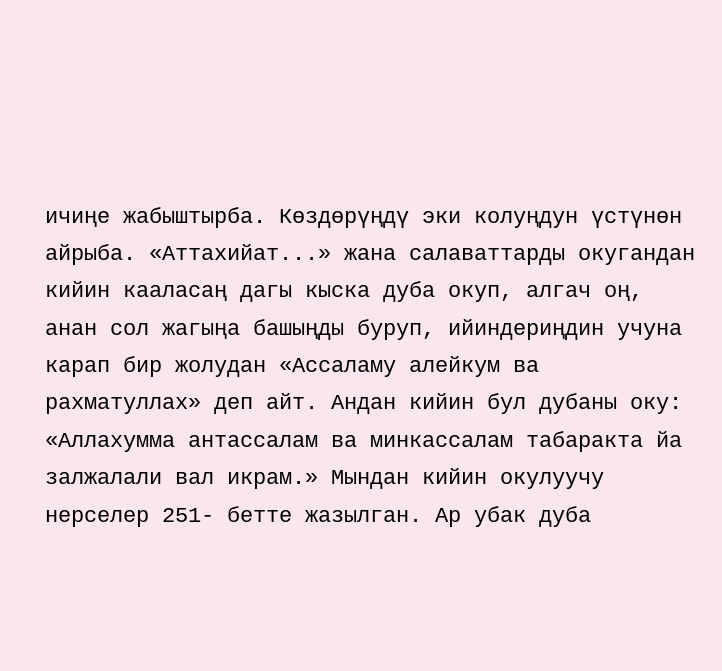ичиңе жабыштырба. Көздөрүңдү эки колуңдун үстүнөн айрыба. «Аттахийат...» жана салаваттарды окугандан кийин кааласаң дагы кыска дуба окуп, алгач оң, анан сол жагыңа башыңды буруп, ийиндериңдин учуна карап бир жолудан «Ассаламу алейкум ва рахматуллах» деп айт. Андан кийин бул дубаны оку: «Аллахумма антассалам ва минкассалам табаракта йа залжалали вал икрам.» Мындан кийин окулуучу нерселер 251- бетте жазылган. Ар убак дуба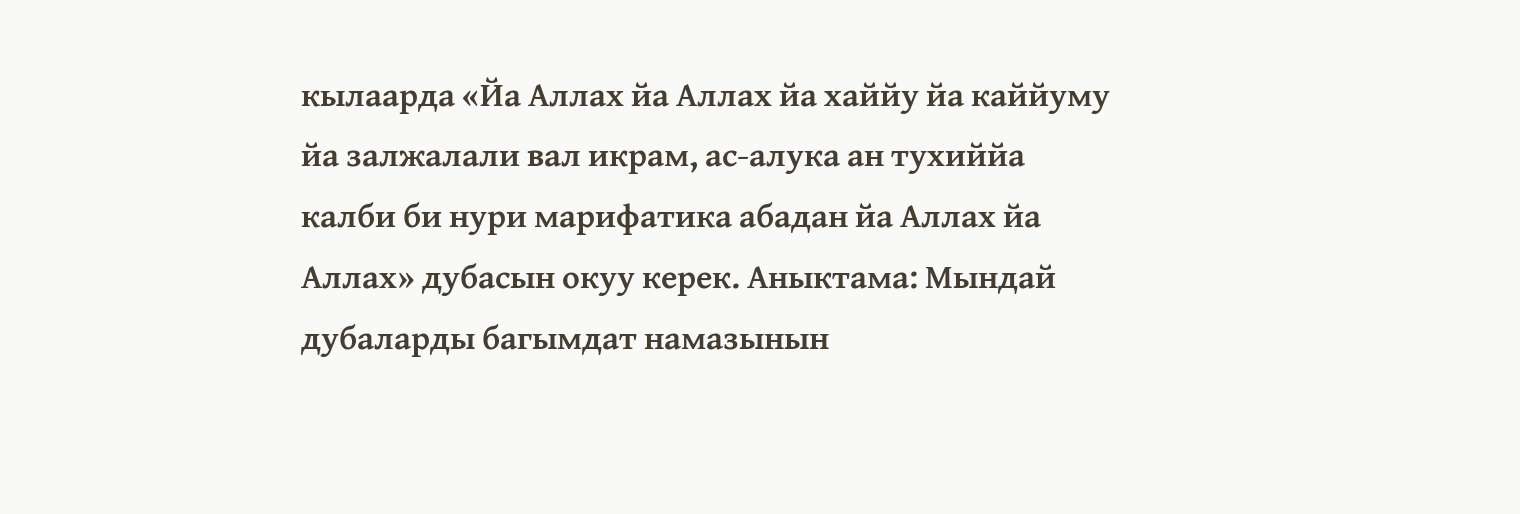кылаарда «Йа Аллах йа Аллах йа хаййу йа каййуму йа залжалали вал икрам, ас-алука ан тухиййа калби би нури марифатика абадан йа Аллах йа Аллах» дубасын окуу керек. Аныктама: Мындай дубаларды багымдат намазынын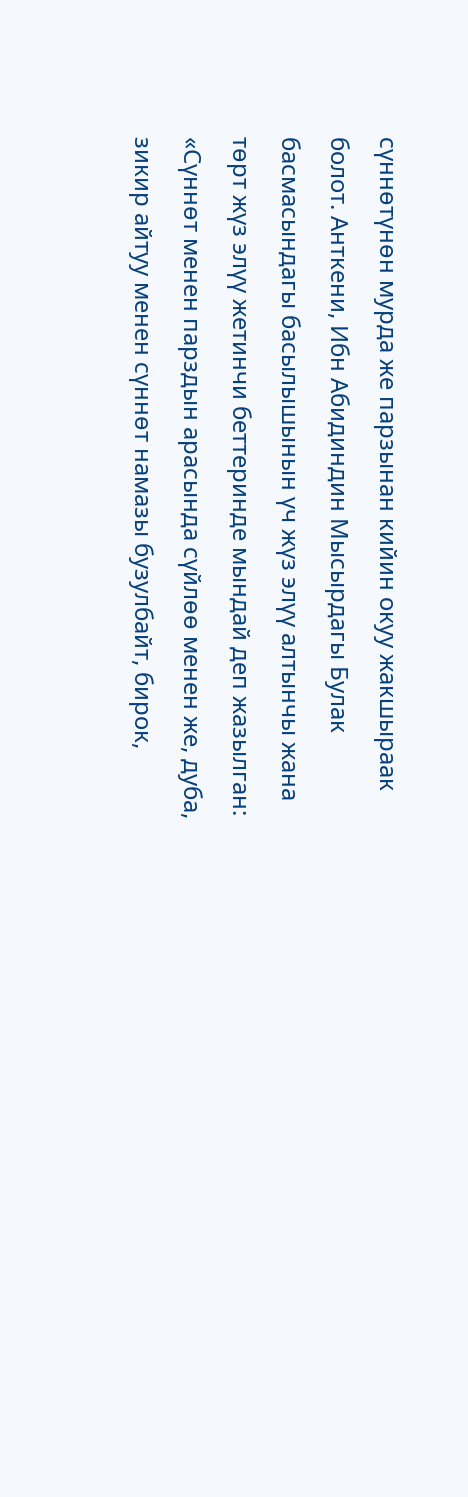сүннөтүнөн мурда же парзынан кийин окуу жакшыраак болот. Анткени, Ибн Абидиндин Мысырдагы Булак басмасындагы басылышынын үч жүз элүү алтынчы жана төрт жүз элүү жетинчи беттеринде мындай деп жазылган: «Сүннөт менен парздын арасында сүйлөө менен же, дуба, зикир айтуу менен сүннөт намазы бузулбайт, бирок,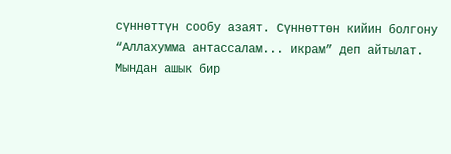сүннөттүн сообу азаят. Сүннөттөн кийин болгону “Аллахумма антассалам... икрам” деп айтылат. Мындан ашык бир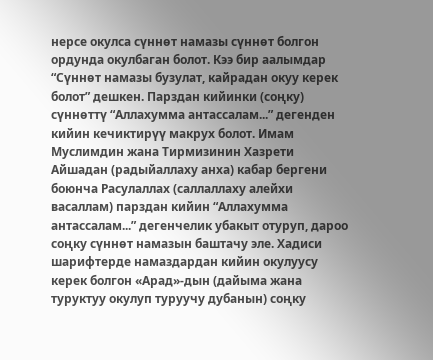нерсе окулса сүннөт намазы сүннөт болгон ордунда окулбаган болот. Кээ бир аалымдар “Сүннөт намазы бузулат, кайрадан окуу керек болот” дешкен. Парздан кийинки (соңку) сүннөттү “Аллахумма антассалам...” дегенден кийин кечиктирүү макрух болот. Имам Муслимдин жана Тирмизинин Хазрети Айшадан (радыйаллаху анха) кабар бергени боюнча Расулаллах (саллаллаху алейхи васаллам) парздан кийин “Аллахумма антассалам...” дегенчелик убакыт отуруп, дароо соңку сүннөт намазын баштачу эле. Хадиси шарифтерде намаздардан кийин окулуусу керек болгон «Арад»-дын (дайыма жана туруктуу окулуп туруучу дубанын) соңку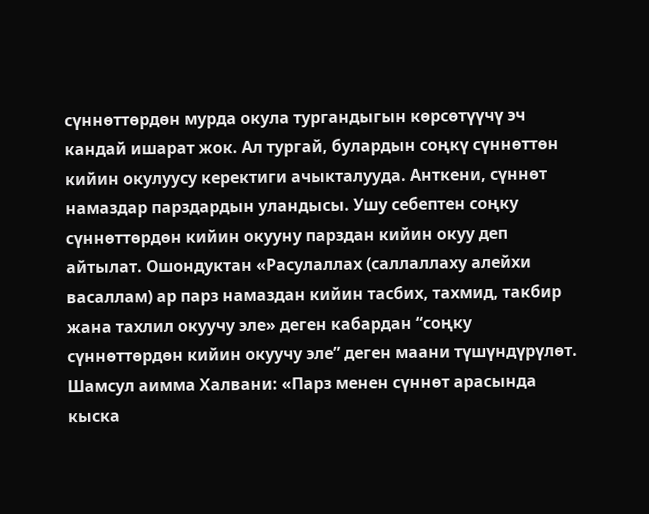сүннөттөрдөн мурда окула тургандыгын көрсөтүүчү эч кандай ишарат жок. Ал тургай, булардын соңкү сүннөттөн кийин окулуусу керектиги ачыкталууда. Анткени, сүннөт намаздар парздардын уландысы. Ушу себептен соңку сүннөттөрдөн кийин окууну парздан кийин окуу деп айтылат. Ошондуктан «Расулаллах (саллаллаху алейхи васаллам) ар парз намаздан кийин тасбих, тахмид, такбир жана тахлил окуучу эле» деген кабардан “соңку сүннөттөрдөн кийин окуучу эле” деген маани түшүндүрүлөт. Шамсул аимма Халвани: «Парз менен сүннөт арасында кыска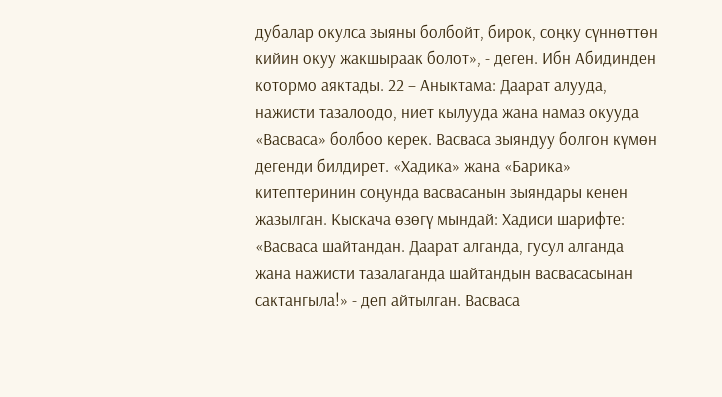дубалар окулса зыяны болбойт, бирок, соңку сүннөттөн кийин окуу жакшыраак болот», - деген. Ибн Абидинден котормо аяктады. 22 – Аныктама: Даарат алууда, нажисти тазалоодо, ниет кылууда жана намаз окууда «Васваса» болбоо керек. Васваса зыяндуу болгон күмөн дегенди билдирет. «Хадика» жана «Барика» китептеринин соңунда васвасанын зыяндары кенен жазылган. Кыскача өзөгү мындай: Хадиси шарифте: «Васваса шайтандан. Даарат алганда, гусул алганда жана нажисти тазалаганда шайтандын васвасасынан сактангыла!» - деп айтылган. Васваса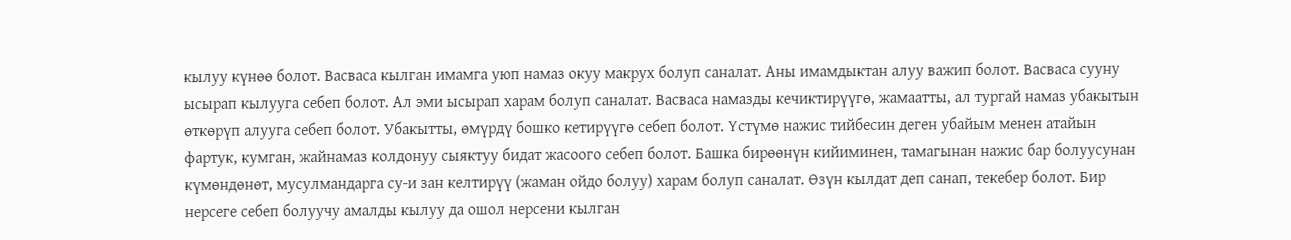кылуу күнөө болот. Васваса кылган имамга уюп намаз окуу макрух болуп саналат. Аны имамдыктан алуу важип болот. Васваса сууну ысырап кылууга себеп болот. Ал эми ысырап харам болуп саналат. Васваса намазды кечиктирүүгө, жамаатты, ал тургай намаз убакытын өткөрүп алууга себеп болот. Убакытты, өмүрдү бошко кетирүүгө себеп болот. Үстүмө нажис тийбесин деген убайым менен атайын фартук, кумган, жайнамаз колдонуу сыяктуу бидат жасоого себеп болот. Башка бирөөнүн кийиминен, тамагынан нажис бар болуусунан күмөндөнөт, мусулмандарга су-и зан келтирүү (жаман ойдо болуу) харам болуп саналат. Өзүн кылдат деп санап, текебер болот. Бир нерсеге себеп болуучу амалды кылуу да ошол нерсени кылган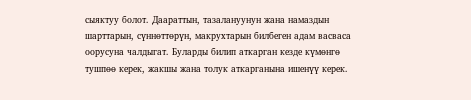сыяктуу болот. Даараттын, тазалануунун жана намаздын шарттарын, сүннөттөрүн, макрухтарын билбеген адам васваса оорусуна чалдыгат. Буларды билип аткарган кезде күмөнгө тушпөө керек, жакшы жана толук аткарганына ишенүү керек.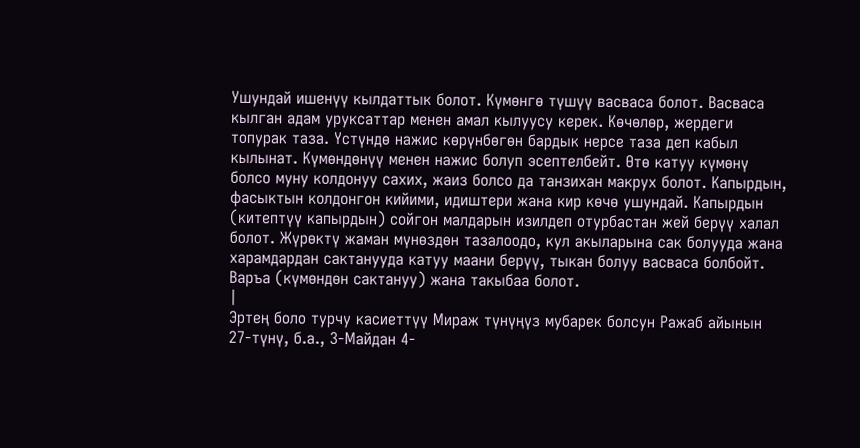Ушундай ишенүү кылдаттык болот. Күмөнгө түшүү васваса болот. Васваса кылган адам уруксаттар менен амал кылуусу керек. Көчөлөр, жердеги топурак таза. Үстүндө нажис көрүнбөгөн бардык нерсе таза деп кабыл кылынат. Күмөндөнүү менен нажис болуп эсептелбейт. Өтө катуу күмөнү болсо муну колдонуу сахих, жаиз болсо да танзихан макрух болот. Капырдын, фасыктын колдонгон кийими, идиштери жана кир көчө ушундай. Капырдын (китептүү капырдын) сойгон малдарын изилдеп отурбастан жей берүү халал болот. Жүрөктү жаман мүнөздөн тазалоодо, кул акыларына сак болууда жана харамдардан сактанууда катуу маани берүү, тыкан болуу васваса болбойт. Варъа (күмөндөн сактануу) жана такыбаа болот.
|
Эртең боло турчу касиеттүү Мираж түнүңүз мубарек болсун Ражаб айынын 27-түнү, б.а., 3-Майдан 4-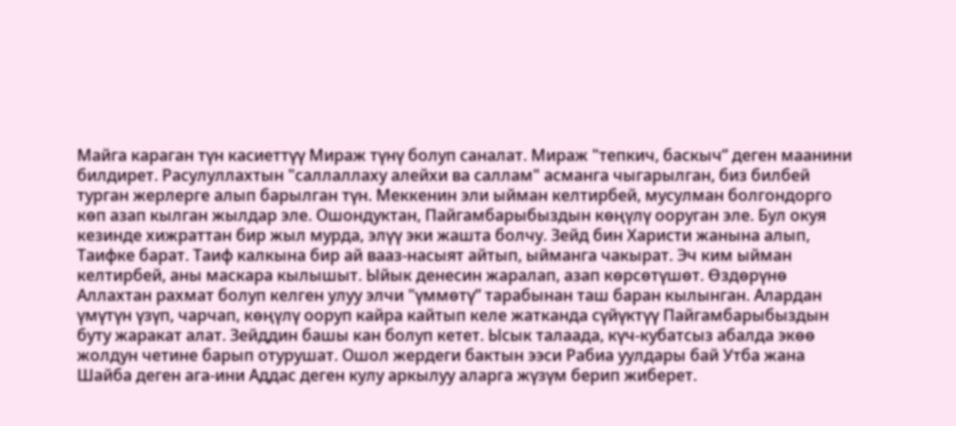Майга караган түн касиеттүү Мираж түнү болуп саналат. Мираж "тепкич, баскыч” деген маанини билдирет. Расулуллахтын "саллаллаху алейхи ва саллам" асманга чыгарылган, биз билбей турган жерлерге алып барылган түн. Меккенин эли ыйман келтирбей, мусулман болгондорго көп азап кылган жылдар эле. Ошондуктан, Пайгамбарыбыздын көңүлү ооруган эле. Бул окуя кезинде хижраттан бир жыл мурда, элүү эки жашта болчу. Зейд бин Харисти жанына алып, Таифке барат. Таиф калкына бир ай вааз-насыят айтып, ыйманга чакырат. Эч ким ыйман келтирбей, аны маскара кылышыт. Ыйык денесин жаралап, азап көрсөтүшөт. Өздөрүнө Аллахтан рахмат болуп келген улуу элчи "үммөтү” тарабынан таш баран кылынган. Алардан үмүтүн үзүп, чарчап, көңүлү ооруп кайра кайтып келе жатканда сүйүктүү Пайгамбарыбыздын буту жаракат алат. Зейддин башы кан болуп кетет. Ысык талаада, күч-кубатсыз абалда экөө жолдун четине барып отурушат. Ошол жердеги бактын ээси Рабиа уулдары бай Утба жана Шайба деген ага-ини Аддас деген кулу аркылуу аларга жүзүм берип жиберет.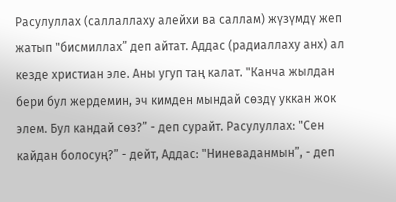Расулуллах (саллаллаху алейхи ва саллам) жүзүмдү жеп жатып "бисмиллах” деп айтат. Аддас (радиаллаху анх) ал кезде христиан эле. Аны угуп таң калат. "Канча жылдан бери бул жердемин, эч кимден мындай сөздү уккан жок элем. Бул кандай сөз?” - деп сурайт. Расулуллах: "Сен кайдан болосуң?” - дейт, Аддас: "Ниневаданмын”, - деп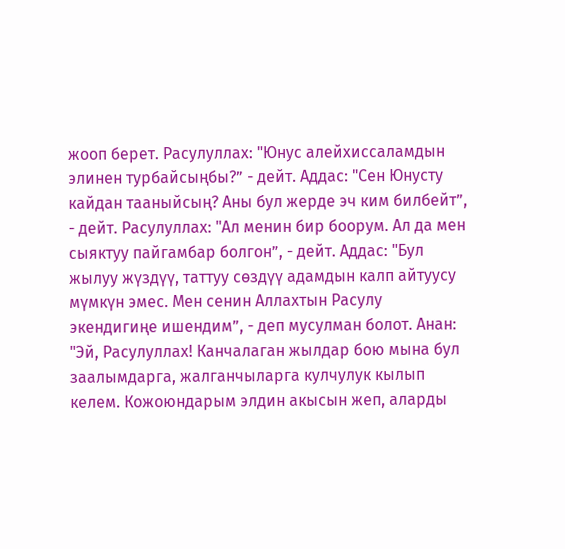жооп берет. Расулуллах: "Юнус алейхиссаламдын элинен турбайсыңбы?” - дейт. Аддас: "Сен Юнусту кайдан тааныйсың? Аны бул жерде эч ким билбейт”, - дейт. Расулуллах: "Ал менин бир боорум. Ал да мен сыяктуу пайгамбар болгон”, - дейт. Аддас: "Бул жылуу жүздүү, таттуу сөздүү адамдын калп айтуусу мүмкүн эмес. Мен сенин Аллахтын Расулу экендигиңе ишендим”, - деп мусулман болот. Анан: "Эй, Расулуллах! Канчалаган жылдар бою мына бул заалымдарга, жалганчыларга кулчулук кылып келем. Кожоюндарым элдин акысын жеп, аларды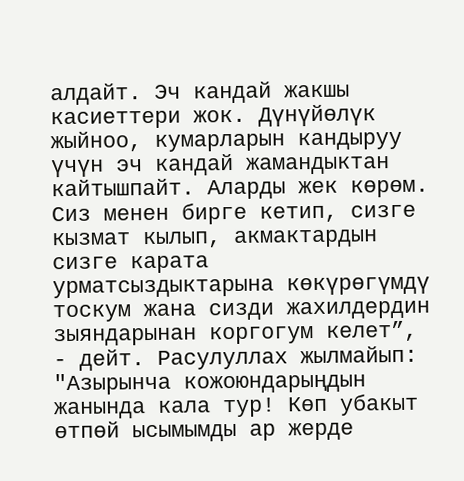алдайт. Эч кандай жакшы касиеттери жок. Дүнүйөлүк жыйноо, кумарларын кандыруу үчүн эч кандай жамандыктан кайтышпайт. Аларды жек көрөм. Сиз менен бирге кетип, сизге кызмат кылып, акмактардын сизге карата урматсыздыктарына көкүрөгүмдү тоскум жана сизди жахилдердин зыяндарынан коргогум келет”, - дейт. Расулуллах жылмайып: "Азырынча кожоюндарыңдын жанында кала тур! Көп убакыт өтпөй ысымымды ар жерде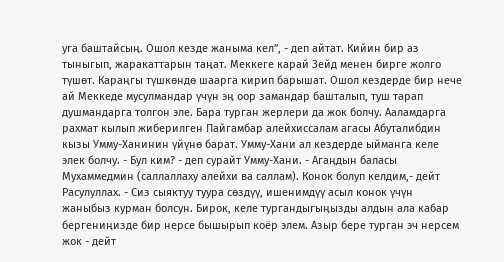уга баштайсың. Ошол кезде жаныма кел”, - деп айтат. Кийин бир аз тыныгып, жаракаттарын таңат. Меккеге карай Зейд менен бирге жолго түшөт. Караңгы түшкөндө шаарга кирип барышат. Ошол кездерде бир нече ай Меккеде мусулмандар үчүн эң оор замандар башталып, туш тарап душмандарга толгон эле. Бара турган жерлери да жок болчу. Ааламдарга рахмат кылып жиберилген Пайгамбар алейхиссалам агасы Абуталибдин кызы Умму-Ханинин үйүнө барат. Умму-Хани ал кездерде ыйманга келе элек болчу. - Бул ким? - деп сурайт Умму-Хани. - Агаңдын баласы Мухаммедмин (саллаллаху алейхи ва саллам). Конок болуп келдим,- дейт Расулуллах. - Сиз сыяктуу туура сөздүү, ишенимдүү асыл конок үчүн жаныбыз курман болсун. Бирок, келе тургандыгыңызды алдын ала кабар бергениңизде бир нерсе бышырып коёр элем. Азыр бере турган эч нерсем жок - дейт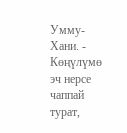Умму-Хани. - Көңүлүмө эч нерсе чаппай турат,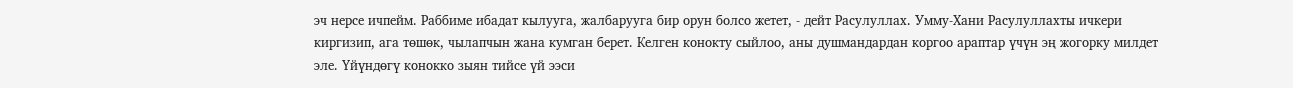эч нерсе ичпейм. Раббиме ибадат кылууга, жалбарууга бир орун болсо жетет, - дейт Расулуллах. Умму-Хани Расулуллахты ичкери киргизип, ага төшөк, чылапчын жана кумган берет. Келген конокту сыйлоо, аны душмандардан коргоо араптар үчүн эң жогорку милдет эле. Үйүндөгү конокко зыян тийсе үй ээси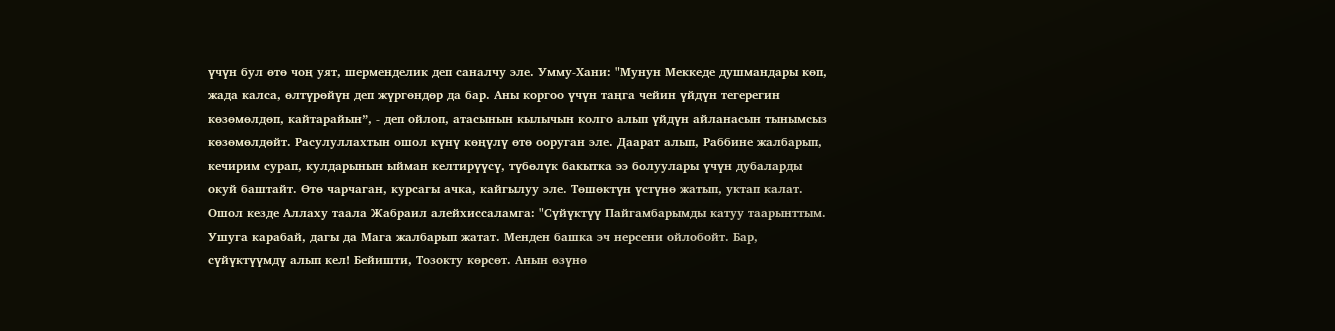үчүн бул өтө чоң уят, шерменделик деп саналчу эле. Умму-Хани: "Мунун Меккеде душмандары көп, жада калса, өлтүрөйүн деп жүргөндөр да бар. Аны коргоо үчүн таңга чейин үйдүн тегерегин көзөмөлдөп, кайтарайын”, - деп ойлоп, атасынын кылычын колго алып үйдүн айланасын тынымсыз көзөмөлдөйт. Расулуллахтын ошол күнү көңүлү өтө ооруган эле. Даарат алып, Раббине жалбарып, кечирим сурап, кулдарынын ыйман келтирүүсү, түбөлүк бакытка ээ болуулары үчүн дубаларды окуй баштайт. Өтө чарчаган, курсагы ачка, кайгылуу эле. Төшөктүн үстүнө жатып, уктап калат. Ошол кезде Аллаху таала Жабраил алейхиссаламга: "Сүйүктүү Пайгамбарымды катуу таарынттым. Ушуга карабай, дагы да Мага жалбарып жатат. Менден башка эч нерсени ойлобойт. Бар, сүйүктүүмдү алып кел! Бейишти, Тозокту көрсөт. Анын өзүнө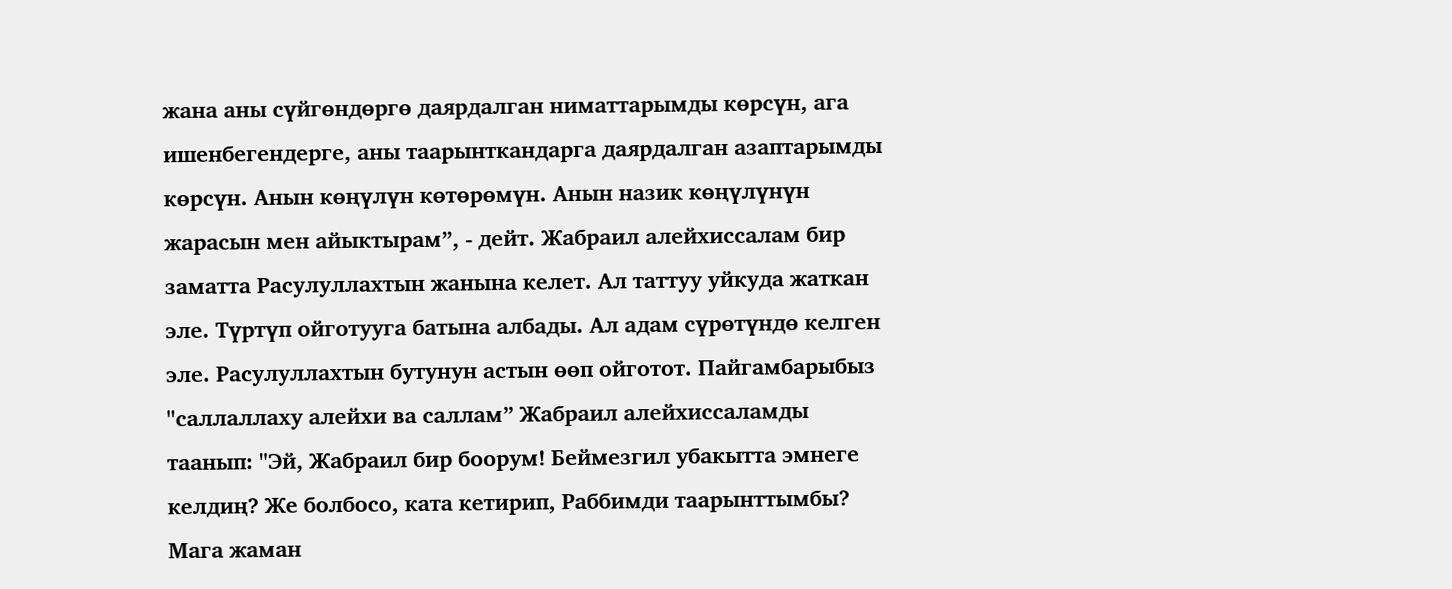жана аны сүйгөндөргө даярдалган ниматтарымды көрсүн, ага ишенбегендерге, аны таарынткандарга даярдалган азаптарымды көрсүн. Анын көңүлүн көтөрөмүн. Анын назик көңүлүнүн жарасын мен айыктырам”, - дейт. Жабраил алейхиссалам бир заматта Расулуллахтын жанына келет. Ал таттуу уйкуда жаткан эле. Түртүп ойготууга батына албады. Ал адам сүрөтүндө келген эле. Расулуллахтын бутунун астын өөп ойготот. Пайгамбарыбыз "саллаллаху алейхи ва саллам” Жабраил алейхиссаламды таанып: "Эй, Жабраил бир боорум! Беймезгил убакытта эмнеге келдиң? Же болбосо, ката кетирип, Раббимди таарынттымбы? Мага жаман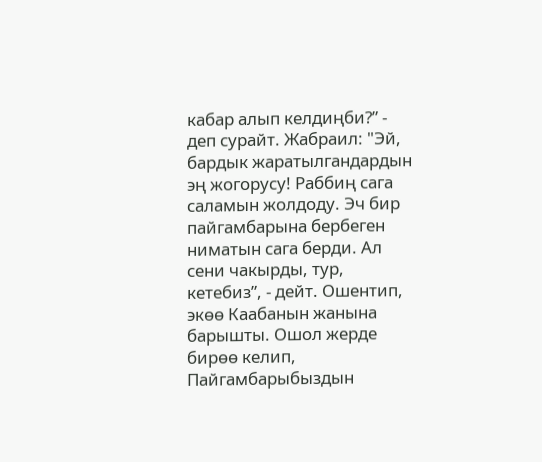кабар алып келдиңби?” - деп сурайт. Жабраил: "Эй, бардык жаратылгандардын эң жогорусу! Раббиң сага саламын жолдоду. Эч бир пайгамбарына бербеген ниматын сага берди. Ал сени чакырды, тур, кетебиз”, - дейт. Ошентип, экөө Каабанын жанына барышты. Ошол жерде бирөө келип, Пайгамбарыбыздын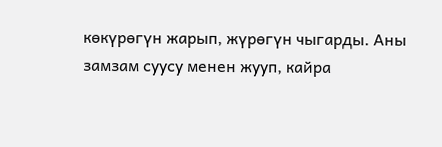көкүрөгүн жарып, жүрөгүн чыгарды. Аны замзам суусу менен жууп, кайра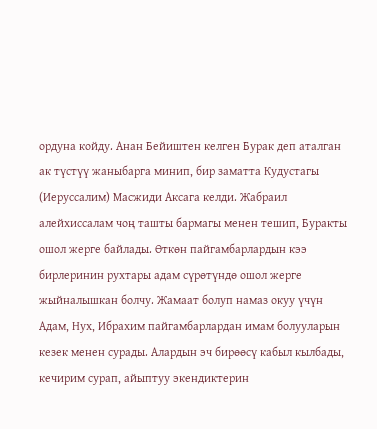ордуна койду. Анан Бейиштен келген Бурак деп аталган ак түстүү жаныбарга минип, бир заматта Кудустагы (Иеруссалим) Масжиди Аксага келди. Жабраил алейхиссалам чоң ташты бармагы менен тешип, Буракты ошол жерге байлады. Өткөн пайгамбарлардын кээ бирлеринин рухтары адам сүрөтүндө ошол жерге жыйналышкан болчу. Жамаат болуп намаз окуу үчүн Адам, Нух, Ибрахим пайгамбарлардан имам болууларын кезек менен сурады. Алардын эч бирөөсү кабыл кылбады, кечирим сурап, айыптуу экендиктерин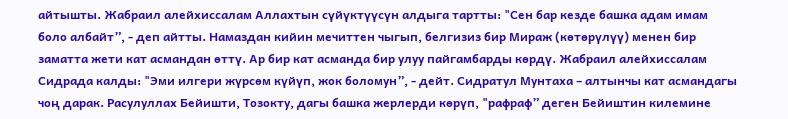айтышты. Жабраил алейхиссалам Аллахтын сүйүктүүсүн алдыга тартты: "Сен бар кезде башка адам имам боло албайт”, - деп айтты. Намаздан кийин мечиттен чыгып, белгизиз бир Мираж (көтөрүлүү) менен бир заматта жети кат асмандан өттү. Ар бир кат асманда бир улуу пайгамбарды көрдү. Жабраил алейхиссалам Сидрада калды: "Эми илгери жүрсөм күйүп, жок боломун”, - дейт. Сидратул Мунтаха – алтынчы кат асмандагы чоң дарак. Расулуллах Бейишти, Тозокту, дагы башка жерлерди көрүп, "рафраф” деген Бейиштин килемине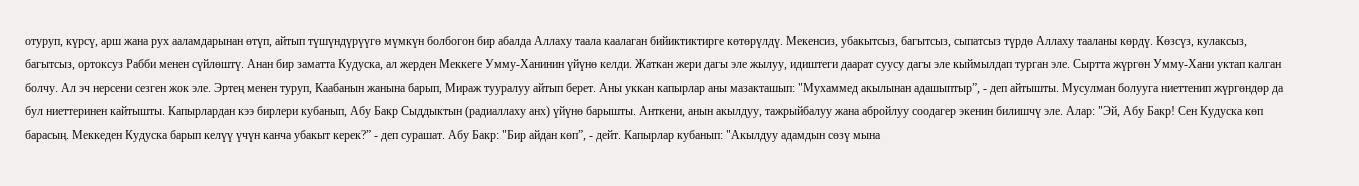отуруп, күрсү, арш жана рух ааламдарынан өтүп, айтып түшүндүрүүгө мүмкүн болбогон бир абалда Аллаху таала каалаган бийиктиктирге көтөрүлдү. Мекенсиз, убакытсыз, багытсыз, сыпатсыз түрдө Аллаху тааланы көрдү. Көзсүз, кулаксыз, багытсыз, ортоксуз Рабби менен сүйлөштү. Анан бир заматта Кудуска, ал жерден Меккеге Умму-Ханинин үйүнө келди. Жаткан жери дагы эле жылуу, идиштеги даарат суусу дагы эле кыймылдап турган эле. Сыртта жүргөн Умму-Хани уктап калган болчу. Ал эч нерсени сезген жок эле. Эртең менен туруп, Каабанын жанына барып, Мираж тууралуу айтып берет. Аны уккан капырлар аны мазакташып: "Мухаммед акылынан адашыптыр”, - деп айтышты. Мусулман болууга ниеттенип жүргөндөр да бул ниеттеринен кайтышты. Капырлардан кээ бирлери кубанып, Абу Бакр Сыддыктын (радиаллаху анх) үйүнө барышты. Анткени, анын акылдуу, тажрыйбалуу жана абройлуу соодагер экенин билишчү эле. Алар: "Эй, Абу Бакр! Сен Кудуска көп барасың. Меккеден Кудуска барып келүү үчүн канча убакыт керек?” - деп сурашат. Абу Бакр: "Бир айдан көп”, - дейт. Капырлар кубанып: "Акылдуу адамдын сөзү мына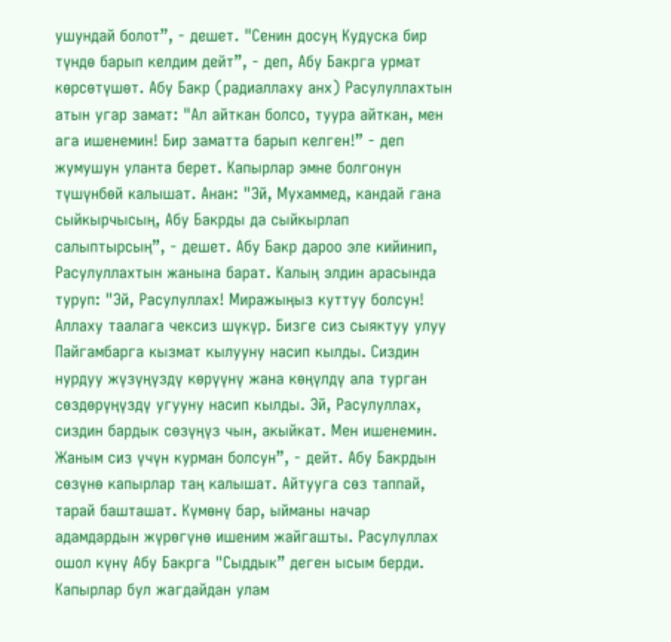ушундай болот”, - дешет. "Сенин досуң Кудуска бир түндө барып келдим дейт”, - деп, Абу Бакрга урмат көрсөтүшөт. Абу Бакр (радиаллаху анх) Расулуллахтын атын угар замат: "Ал айткан болсо, туура айткан, мен ага ишенемин! Бир заматта барып келген!” - деп жумушун уланта берет. Капырлар эмне болгонун түшүнбөй калышат. Анан: "Эй, Мухаммед, кандай гана сыйкырчысың, Абу Бакрды да сыйкырлап салыптырсың”, - дешет. Абу Бакр дароо эле кийинип, Расулуллахтын жанына барат. Калың элдин арасында туруп: "Эй, Расулуллах! Миражыңыз куттуу болсун! Аллаху таалага чексиз шүкүр. Бизге сиз сыяктуу улуу Пайгамбарга кызмат кылууну насип кылды. Сиздин нурдуу жүзүңүздү көрүүнү жана көңүлдү ала турган сөздөрүңүздү угууну насип кылды. Эй, Расулуллах, сиздин бардык сөзүңүз чын, акыйкат. Мен ишенемин. Жаным сиз үчүн курман болсун”, - дейт. Абу Бакрдын сөзүнө капырлар таң калышат. Айтууга сөз таппай, тарай башташат. Күмөнү бар, ыйманы начар адамдардын жүрөгүнө ишеним жайгашты. Расулуллах ошол күнү Абу Бакрга "Сыддык” деген ысым берди. Капырлар бул жагдайдан улам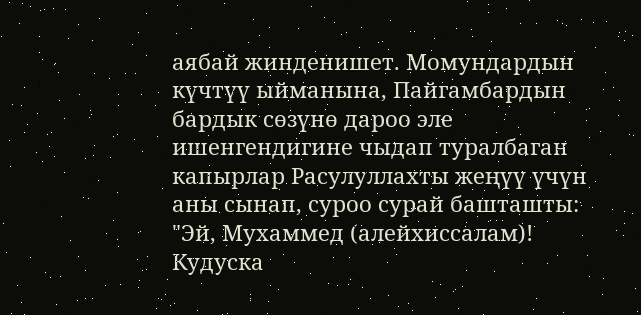аябай жинденишет. Момундардын күчтүү ыйманына, Пайгамбардын бардык сөзүнө дароо эле ишенгендигине чыдап туралбаган капырлар Расулуллахты жеңүү үчүн аны сынап, суроо сурай башташты: "Эй, Мухаммед (алейхиссалам)! Кудуска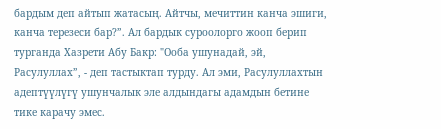бардым деп айтып жатасың. Айтчы, мечиттин канча эшиги, канча терезеси бар?”. Ал бардык суроолорго жооп берип турганда Хазрети Абу Бакр: "Ооба ушунадай, эй, Расулуллах”, - деп тастыктап турду. Ал эми, Расулуллахтын адептүүлүгү ушунчалык эле алдындагы адамдын бетине тике карачу эмес.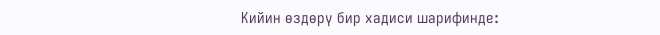Кийин өздөрү бир хадиси шарифинде: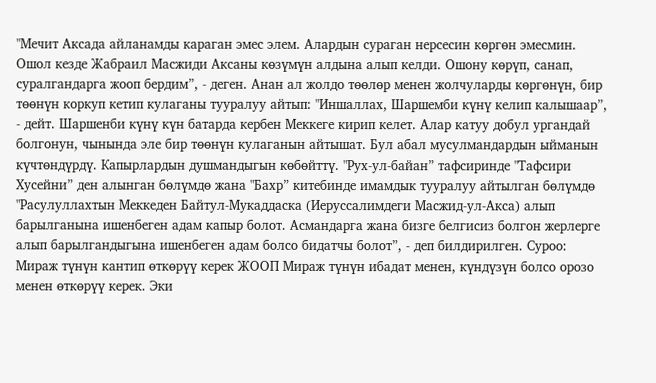"Мечит Аксада айланамды караган эмес элем. Алардын сураган нерсесин көргөн эмесмин. Ошол кезде Жабраил Масжиди Аксаны көзүмүн алдына алып келди. Ошону көрүп, санап, суралгандарга жооп бердим”, - деген. Анан ал жолдо төөлөр менен жолчуларды көргөнүн, бир төөнүн коркуп кетип кулаганы тууралуу айтып: "Иншаллах, Шаршемби күнү келип калышаар”, - дейт. Шаршенби күнү күн батарда кербен Меккеге кирип келет. Алар катуу добул ургандай болгонун, чынында эле бир төөнүн кулаганын айтышат. Бул абал мусулмандардын ыйманын күчтөндүрдү. Капырлардын душмандыгын көбөйттү. "Рух-ул-байан” тафсиринде "Тафсири Хусейни” ден алынган бөлүмдө жана "Бахр” китебинде имамдык тууралуу айтылган бөлүмдө "Расулуллахтын Меккеден Байтул-Мукаддаска (Иеруссалимдеги Масжид-ул-Акса) алып барылганына ишенбеген адам капыр болот. Асмандарга жана бизге белгисиз болгон жерлерге алып барылгандыгына ишенбеген адам болсо бидатчы болот”, - деп билдирилген. Суроо: Мираж түнүн кантип өткөрүү керек ЖООП Мираж түнүн ибадат менен, күндүзүн болсо орозо менен өткөрүү керек. Эки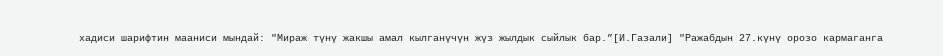хадиси шарифтин мааниси мындай: "Мираж түнү жакшы амал кылганүчүн жүз жылдык сыйлык бар.”[И.Газали] "Ражабдын 27.күнү орозо кармаганга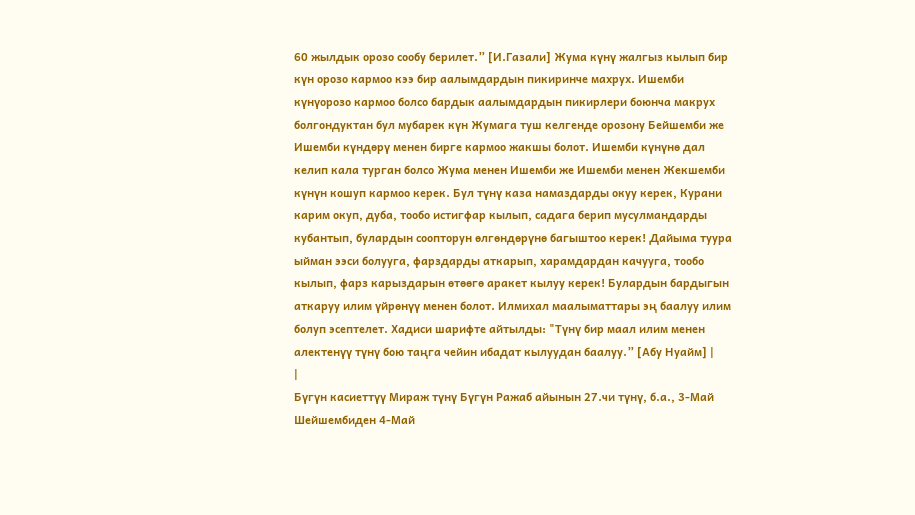60 жылдык орозо сообу берилет.” [И.Газали] Жума күнү жалгыз кылып бир күн орозо кармоо кээ бир аалымдардын пикиринче махрух. Ишемби күнүорозо кармоо болсо бардык аалымдардын пикирлери боюнча макрух болгондуктан бул мубарек күн Жумага туш келгенде орозону Бейшемби же Ишемби күндөрү менен бирге кармоо жакшы болот. Ишемби күнүнө дал келип кала турган болсо Жума менен Ишемби же Ишемби менен Жекшемби күнүн кошуп кармоо керек. Бул түнү каза намаздарды окуу керек, Курани карим окуп, дуба, тообо истигфар кылып, садага берип мусулмандарды кубантып, булардын соопторун өлгөндөрүнө багыштоо керек! Дайыма туура ыйман ээси болууга, фарздарды аткарып, харамдардан качууга, тообо кылып, фарз карыздарын өтөөгө аракет кылуу керек! Булардын бардыгын аткаруу илим үйрөнүү менен болот. Илмихал маалыматтары эң баалуу илим болуп эсептелет. Хадиси шарифте айтылды: "Түнү бир маал илим менен алектенүү түнү бою таңга чейин ибадат кылуудан баалуу.” [Абу Нуайм] |
|
Бүгүн касиеттүү Мираж түнү Бүгүн Ражаб айынын 27.чи түнү, б.а., 3-Май Шейшембиден 4-Май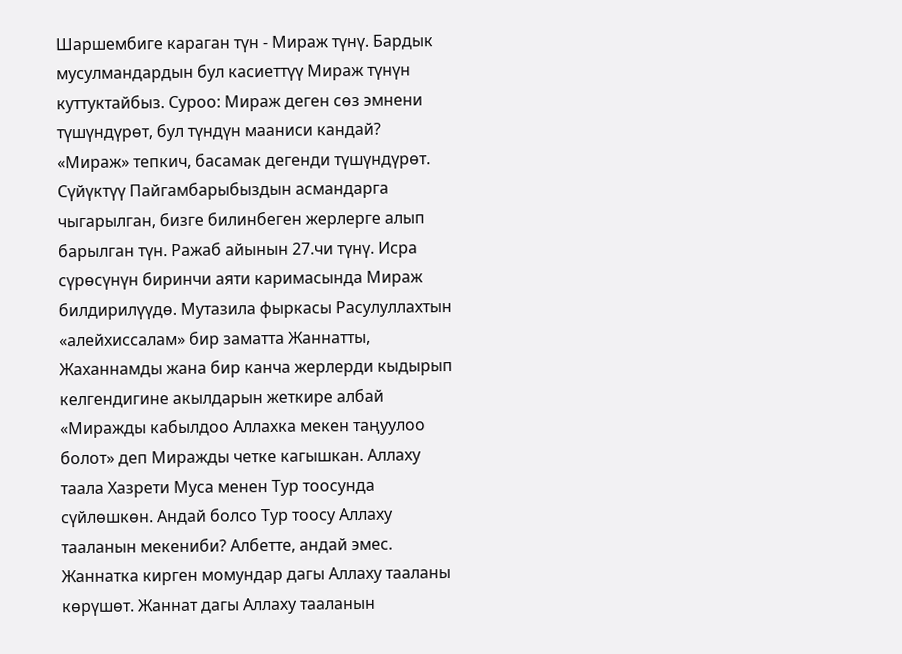Шаршембиге караган түн - Мираж түнү. Бардык мусулмандардын бул касиеттүү Мираж түнүн куттуктайбыз. Суроо: Мираж деген сөз эмнени түшүндүрөт, бул түндүн мааниси кандай? «Мираж» тепкич, басамак дегенди түшүндүрөт. Сүйүктүү Пайгамбарыбыздын асмандарга чыгарылган, бизге билинбеген жерлерге алып барылган түн. Ражаб айынын 27.чи түнү. Исра сүрөсүнүн биринчи аяти каримасында Мираж билдирилүүдө. Мутазила фыркасы Расулуллахтын «алейхиссалам» бир заматта Жаннатты, Жаханнамды жана бир канча жерлерди кыдырып келгендигине акылдарын жеткире албай «Миражды кабылдоо Аллахка мекен таңуулоо болот» деп Миражды четке кагышкан. Аллаху таала Хазрети Муса менен Тур тоосунда сүйлөшкөн. Андай болсо Тур тоосу Аллаху тааланын мекениби? Албетте, андай эмес. Жаннатка кирген момундар дагы Аллаху тааланы көрүшөт. Жаннат дагы Аллаху тааланын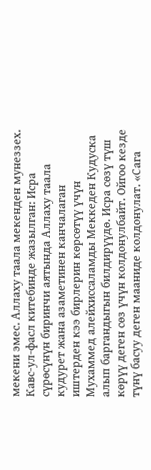мекени эмес. Аллаху таала мекенден мунеззех. Кавс-ул-фасл китебинде жазылган: Исра сүрөсүнүн биринчи аятында Аллаху таала кудурет жана азаметинен канчалаган иштерден кээ бирлерин көрсөтүү үчүн Мухаммед алейхиссаламды Меккеден Кудуска алып баргандыгын билдирүүдө. Исра сөзү түш көрүү деген сөз үчүн колдонулбайт. Ойгоо кезде түнү басуу деген мааниде колдонулат. «Сага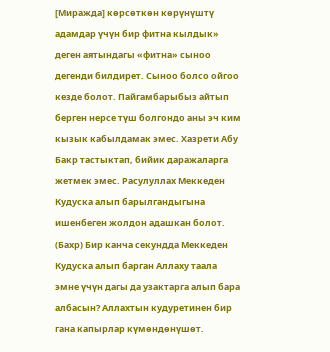[Миражда] көрсөткөн көрүнүштү адамдар үчүн бир фитна кылдык» деген аятындагы «фитна» сыноо дегенди билдирет. Сыноо болсо ойгоо кезде болот. Пайгамбарыбыз айтып берген нерсе түш болгондо аны эч ким кызык кабылдамак эмес. Хазрети Абу Бакр тастыктап, бийик даражаларга жетмек эмес. Расулуллах Меккеден Кудуска алып барылгандыгына ишенбеген жолдон адашкан болот. (Бахр) Бир канча секундда Меккеден Кудуска алып барган Аллаху таала эмне үчүн дагы да узактарга алып бара албасын? Аллахтын кудуретинен бир гана капырлар күмөндөнүшөт.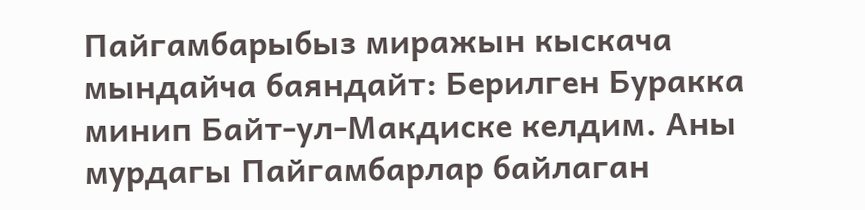Пайгамбарыбыз миражын кыскача мындайча баяндайт: Берилген Буракка минип Байт-ул-Макдиске келдим. Аны мурдагы Пайгамбарлар байлаган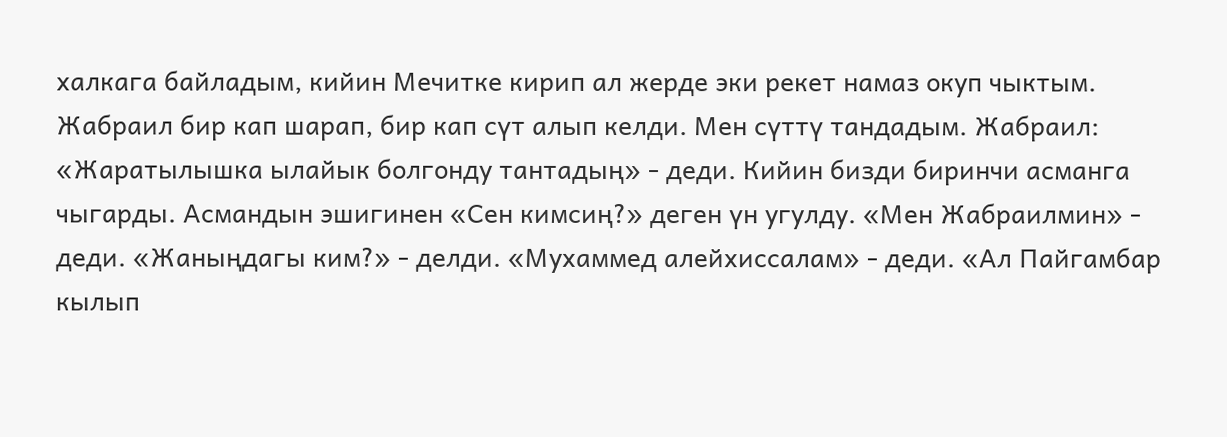халкага байладым, кийин Мечитке кирип ал жерде эки рекет намаз окуп чыктым. Жабраил бир кап шарап, бир кап сүт алып келди. Мен сүттү тандадым. Жабраил: «Жаратылышка ылайык болгонду тантадың» - деди. Кийин бизди биринчи асманга чыгарды. Асмандын эшигинен «Сен кимсиң?» деген үн угулду. «Мен Жабраилмин» - деди. «Жаныңдагы ким?» - делди. «Мухаммед алейхиссалам» - деди. «Ал Пайгамбар кылып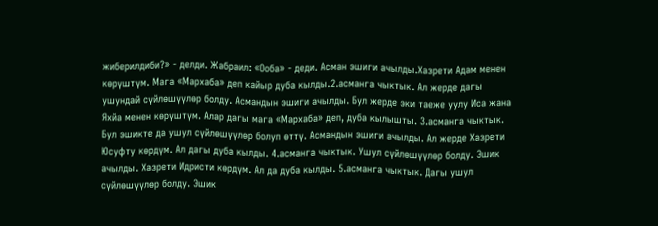жиберилдиби?» - делди. Жабраил: «Ооба» - деди. Асман эшиги ачылды.Хазрети Адам менен көрүштүм. Мага «Мархаба» деп кайыр дуба кылды.2.асманга чыктык. Ал жерде дагы ушундай сүйлөшүүлөр болду. Асмандын эшиги ачылды. Бул жерде эки таеже уулу Иса жана Яхйа менен көрүштүм. Алар дагы мага «Мархаба» деп, дуба кылышты. 3.асманга чыктык. Бул эшикте да ушул сүйлөшүүлөр болуп өттү. Асмандын эшиги ачылды. Ал жерде Хазрети Юсуфту көрдүм. Ал дагы дуба кылды. 4.асманга чыктык. Ушул сүйлөшүүлөр болду. Эшик ачылды. Хазрети Идристи көрдүм. Ал да дуба кылды. 5.асманга чыктык. Дагы ушул сүйлөшүүлөр болду. Эшик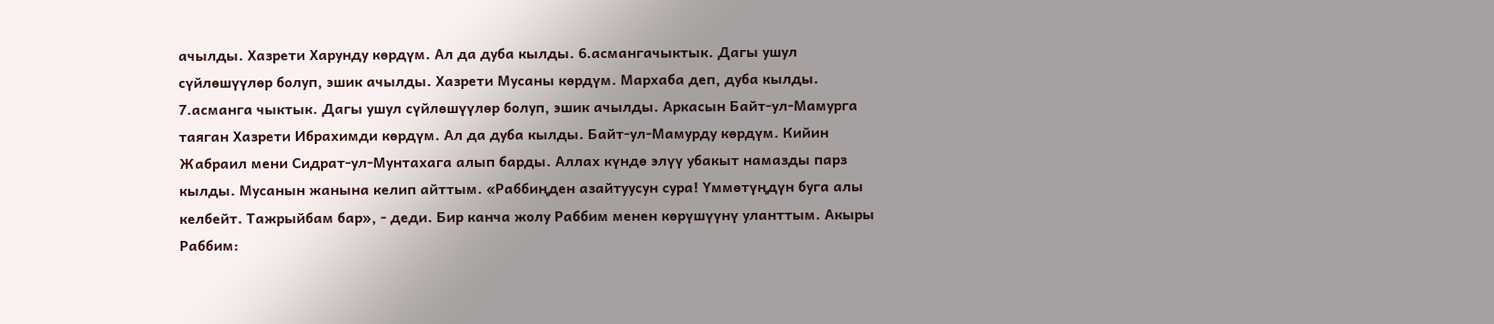ачылды. Хазрети Харунду көрдүм. Ал да дуба кылды. 6.асмангачыктык. Дагы ушул сүйлөшүүлөр болуп, эшик ачылды. Хазрети Мусаны көрдүм. Мархаба деп, дуба кылды. 7.асманга чыктык. Дагы ушул сүйлөшүүлөр болуп, эшик ачылды. Аркасын Байт-ул-Мамурга таяган Хазрети Ибрахимди көрдүм. Ал да дуба кылды. Байт-ул-Мамурду көрдүм. Кийин Жабраил мени Сидрат-ул-Мунтахага алып барды. Аллах күндө элүү убакыт намазды парз кылды. Мусанын жанына келип айттым. «Раббиңден азайтуусун сура! Үммөтүңдүн буга алы келбейт. Тажрыйбам бар», - деди. Бир канча жолу Раббим менен көрүшүүнү уланттым. Акыры Раббим: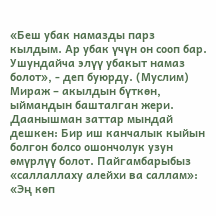«Беш убак намазды парз кылдым. Ар убак үчүн он сооп бар. Ушундайча элүү убакыт намаз болот», - деп буюрду. (Муслим) Мираж – акылдын бүткөн, ыймандын башталган жери. Даанышман заттар мындай дешкен: Бир иш канчалык кыйын болгон болсо ошончолук узун өмүрлүү болот. Пайгамбарыбыз «саллаллаху алейхи ва саллам»: «Эң көп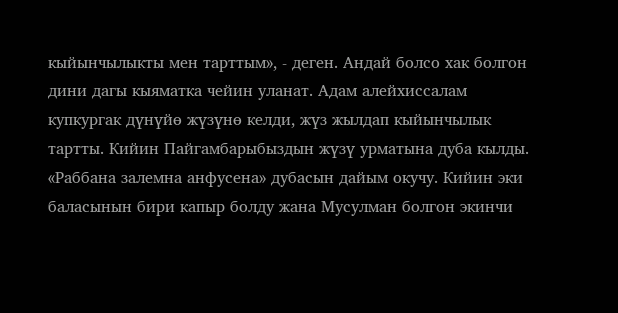кыйынчылыкты мен тарттым», - деген. Андай болсо хак болгон дини дагы кыяматка чейин уланат. Адам алейхиссалам купкургак дүнүйө жүзүнө келди, жүз жылдап кыйынчылык тартты. Кийин Пайгамбарыбыздын жүзү урматына дуба кылды. «Раббана залемна анфусена» дубасын дайым окучу. Кийин эки баласынын бири капыр болду жана Мусулман болгон экинчи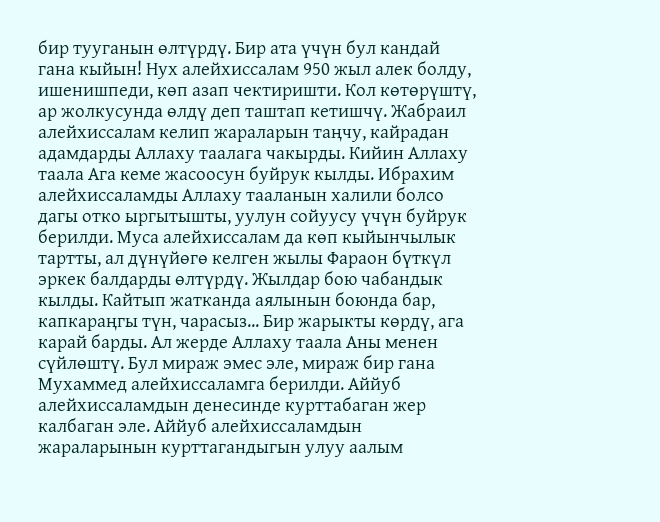бир тууганын өлтүрдү. Бир ата үчүн бул кандай гана кыйын! Нух алейхиссалам 950 жыл алек болду, ишенишпеди, көп азап чектиришти. Кол көтөрүштү, ар жолкусунда өлдү деп таштап кетишчү. Жабраил алейхиссалам келип жараларын таңчу, кайрадан адамдарды Аллаху таалага чакырды. Кийин Аллаху таала Ага кеме жасоосун буйрук кылды. Ибрахим алейхиссаламды Аллаху тааланын халили болсо дагы отко ыргытышты, уулун сойуусу үчүн буйрук берилди. Муса алейхиссалам да көп кыйынчылык тартты, ал дүнүйөгө келген жылы Фараон бүткүл эркек балдарды өлтүрдү. Жылдар бою чабандык кылды. Кайтып жатканда аялынын боюнда бар, капкараңгы түн, чарасыз... Бир жарыкты көрдү, ага карай барды. Ал жерде Аллаху таала Аны менен сүйлөштү. Бул мираж эмес эле, мираж бир гана Мухаммед алейхиссаламга берилди. Аййуб алейхиссаламдын денесинде курттабаган жер калбаган эле. Аййуб алейхиссаламдын жараларынын курттагандыгын улуу аалым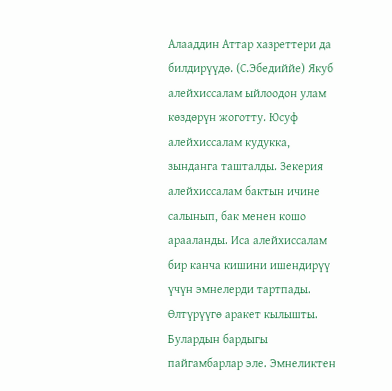Алааддин Аттар хазреттери да билдирүүдө. (С.Эбедиййе) Якуб алейхиссалам ыйлоодон улам көздөрүн жоготту. Юсуф алейхиссалам кудукка, зынданга ташталды. Зекерия алейхиссалам бактын ичине салынып, бак менен кошо арааланды. Иса алейхиссалам бир канча кишини ишендирүү үчүн эмнелерди тартпады. Өлтүрүүгө аракет кылышты. Булардын бардыгы пайгамбарлар эле. Эмнеликтен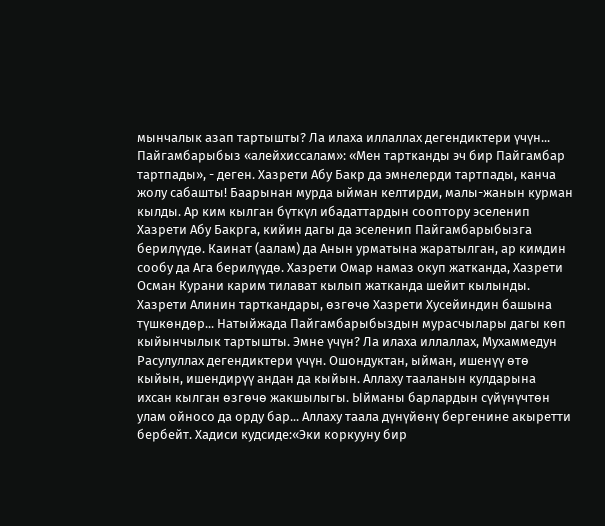мынчалык азап тартышты? Ла илаха иллаллах дегендиктери үчүн... Пайгамбарыбыз «алейхиссалам»: «Мен тартканды эч бир Пайгамбар тартпады», - деген. Хазрети Абу Бакр да эмнелерди тартпады, канча жолу сабашты! Баарынан мурда ыйман келтирди, малы-жанын курман кылды. Ар ким кылган бүткүл ибадаттардын сооптору эселенип Хазрети Абу Бакрга, кийин дагы да эселенип Пайгамбарыбызга берилүүдө. Каинат (аалам) да Анын урматына жаратылган, ар кимдин сообу да Ага берилүүдө. Хазрети Омар намаз окуп жатканда, Хазрети Осман Курани карим тилават кылып жатканда шейит кылынды. Хазрети Алинин тарткандары, өзгөчө Хазрети Хусейиндин башына түшкөндөр... Натыйжада Пайгамбарыбыздын мурасчылары дагы көп кыйынчылык тартышты. Эмне үчүн? Ла илаха иллаллах, Мухаммедун Расулуллах дегендиктери үчүн. Ошондуктан, ыйман, ишенүү өтө кыйын, ишендирүү андан да кыйын. Аллаху тааланын кулдарына ихсан кылган өзгөчө жакшылыгы. Ыйманы барлардын сүйүнүчтөн улам ойносо да орду бар... Аллаху таала дүнүйөнү бергенине акыретти бербейт. Хадиси кудсиде:«Эки коркууну бир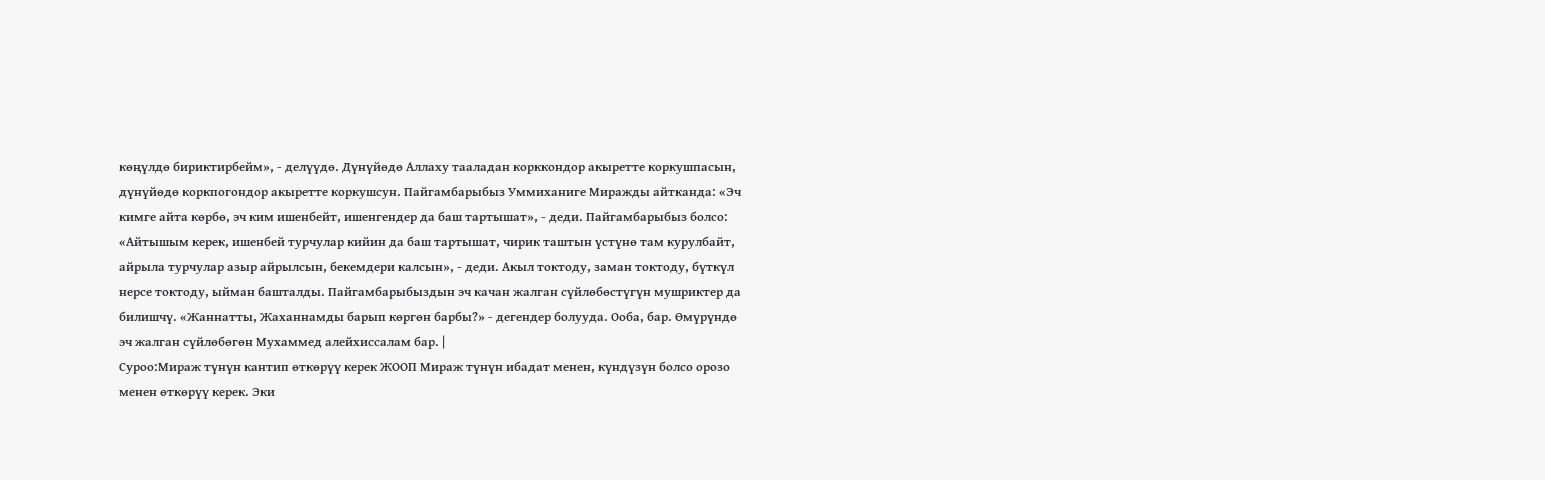көңүлдө бириктирбейм», - делүүдө. Дүнүйөдө Аллаху тааладан корккондор акыретте коркушпасын, дүнүйөдө коркпогондор акыретте коркушсун. Пайгамбарыбыз Уммиханиге Миражды айтканда: «Эч кимге айта көрбө, эч ким ишенбейт, ишенгендер да баш тартышат», - деди. Пайгамбарыбыз болсо: «Айтышым керек, ишенбей турчулар кийин да баш тартышат, чирик таштын үстүнө там курулбайт, айрыла турчулар азыр айрылсын, бекемдери калсын», - деди. Акыл токтоду, заман токтоду, бүткүл нерсе токтоду, ыйман башталды. Пайгамбарыбыздын эч качан жалган сүйлөбөстүгүн мушриктер да билишчү. «Жаннатты, Жаханнамды барып көргөн барбы?» - дегендер болууда. Ооба, бар. Өмүрүндө эч жалган сүйлөбөгөн Мухаммед алейхиссалам бар. |
Суроо:Мираж түнүн кантип өткөрүү керек ЖООП Мираж түнүн ибадат менен, күндүзүн болсо орозо менен өткөрүү керек. Эки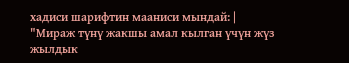хадиси шарифтин мааниси мындай: |
"Мираж түнү жакшы амал кылган үчүн жүз жылдык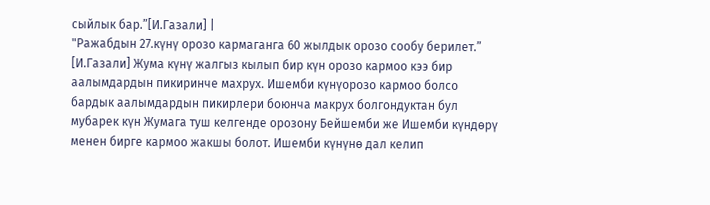сыйлык бар.”[И.Газали] |
"Ражабдын 27.күнү орозо кармаганга 60 жылдык орозо сообу берилет.” [И.Газали] Жума күнү жалгыз кылып бир күн орозо кармоо кээ бир аалымдардын пикиринче махрух. Ишемби күнүорозо кармоо болсо бардык аалымдардын пикирлери боюнча макрух болгондуктан бул мубарек күн Жумага туш келгенде орозону Бейшемби же Ишемби күндөрү менен бирге кармоо жакшы болот. Ишемби күнүнө дал келип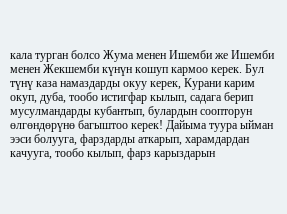кала турган болсо Жума менен Ишемби же Ишемби менен Жекшемби күнүн кошуп кармоо керек. Бул түнү каза намаздарды окуу керек, Курани карим окуп, дуба, тообо истигфар кылып, садага берип мусулмандарды кубантып, булардын соопторун өлгөндөрүнө багыштоо керек! Дайыма туура ыйман ээси болууга, фарздарды аткарып, харамдардан качууга, тообо кылып, фарз карыздарын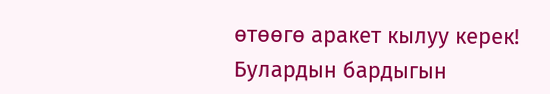өтөөгө аракет кылуу керек! Булардын бардыгын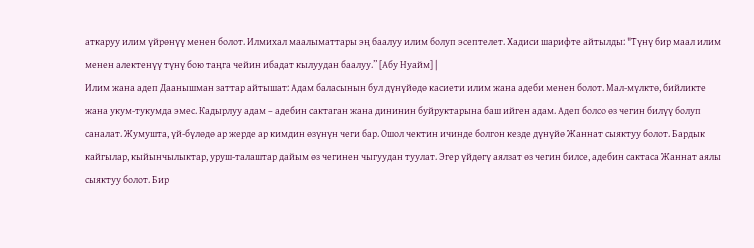аткаруу илим үйрөнүү менен болот. Илмихал маалыматтары эң баалуу илим болуп эсептелет. Хадиси шарифте айтылды: "Түнү бир маал илим менен алектенүү түнү бою таңга чейин ибадат кылуудан баалуу.” [Абу Нуайм] |
Илим жана адеп Даанышман заттар айтышат: Адам баласынын бул дүнүйөдө касиети илим жана адеби менен болот. Мал-мүлктө, бийликте жана укум-тукумда эмес. Кадырлуу адам – адебин сактаган жана дининин буйруктарына баш ийген адам. Адеп болсо өз чегин билүү болуп саналат. Жумушта, үй-бүлөдө ар жерде ар кимдин өзүнүн чеги бар. Ошол чектин ичинде болгон кезде дүнүйө Жаннат сыяктуу болот. Бардык кайгылар, кыйынчылыктар, уруш-талаштар дайым өз чегинен чыгуудан туулат. Эгер үйдөгү аялзат өз чегин билсе, адебин сактаса Жаннат аялы сыяктуу болот. Бир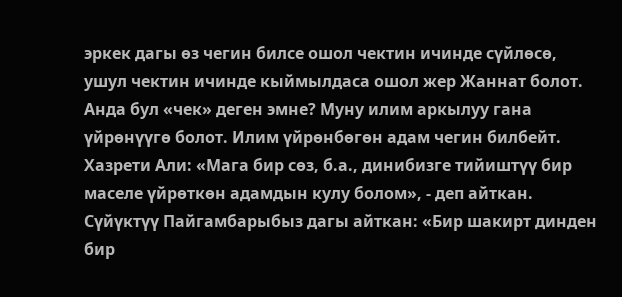эркек дагы өз чегин билсе ошол чектин ичинде сүйлөсө, ушул чектин ичинде кыймылдаса ошол жер Жаннат болот. Анда бул «чек» деген эмне? Муну илим аркылуу гана үйрөнүүгө болот. Илим үйрөнбөгөн адам чегин билбейт. Хазрети Али: «Мага бир сөз, б.а., динибизге тийиштүү бир маселе үйрөткөн адамдын кулу болом», - деп айткан. Сүйүктүү Пайгамбарыбыз дагы айткан: «Бир шакирт динден бир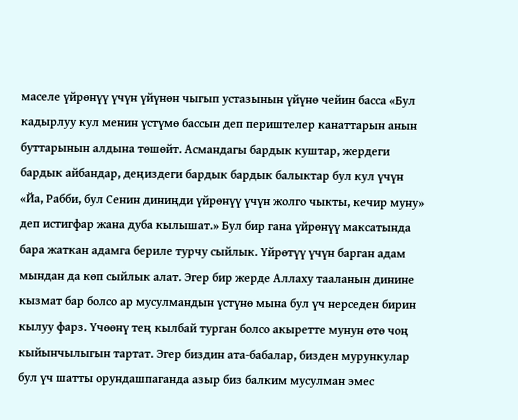маселе үйрөнүү үчүн үйүнөн чыгып устазынын үйүнө чейин басса «Бул кадырлуу кул менин үстүмө бассын деп периштелер канаттарын анын буттарынын алдына төшөйт. Асмандагы бардык куштар, жердеги бардык айбандар, деңиздеги бардык бардык балыктар бул кул үчүн «Йа, Рабби, бул Сенин диниңди үйрөнүү үчүн жолго чыкты, кечир муну» деп истигфар жана дуба кылышат.» Бул бир гана үйрөнүү максатында бара жаткан адамга бериле турчу сыйлык. Үйрөтүү үчүн барган адам мындан да көп сыйлык алат. Эгер бир жерде Аллаху тааланын динине кызмат бар болсо ар мусулмандын үстүнө мына бул үч нерседен бирин кылуу фарз. Үчөөнү тең кылбай турган болсо акыретте мунун өтө чоң кыйынчылыгын тартат. Эгер биздин ата-бабалар, бизден мурункулар бул үч шатты орундашпаганда азыр биз балким мусулман эмес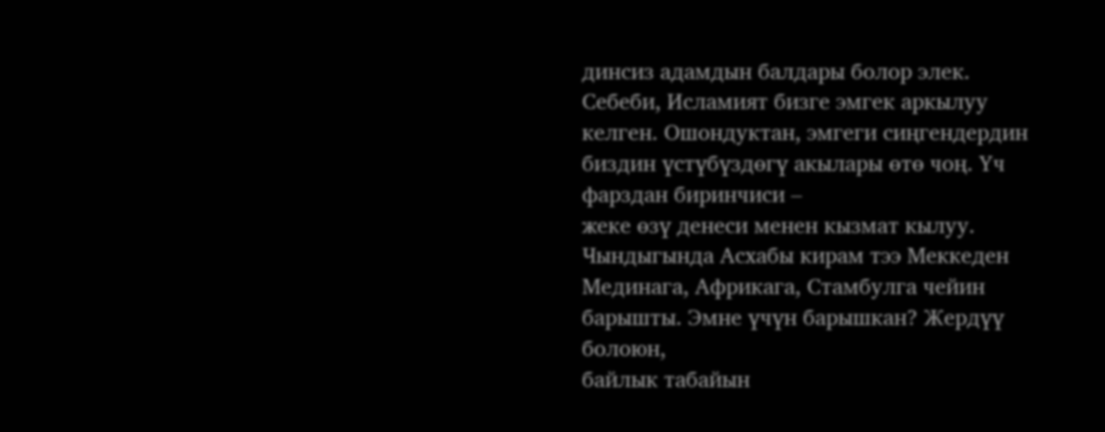динсиз адамдын балдары болор элек. Себеби, Исламият бизге эмгек аркылуу келген. Ошондуктан, эмгеги сиңгендердин биздин үстүбүздөгү акылары өтө чоң. Үч фарздан биринчиси –
жеке өзү денеси менен кызмат кылуу. Чындыгында Асхабы кирам тээ Меккеден
Мединага, Африкага, Стамбулга чейин барышты. Эмне үчүн барышкан? Жердүү болоюн,
байлык табайын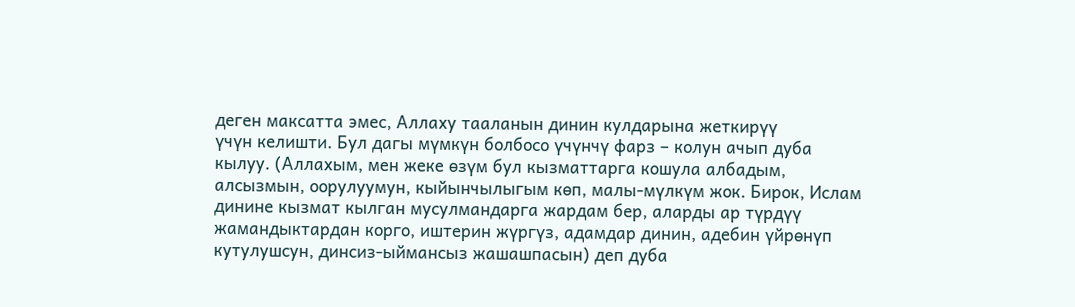деген максатта эмес, Аллаху тааланын динин кулдарына жеткирүү
үчүн келишти. Бул дагы мүмкүн болбосо үчүнчү фарз – колун ачып дуба кылуу. (Аллахым, мен жеке өзүм бул кызматтарга кошула албадым, алсызмын, оорулуумун, кыйынчылыгым көп, малы-мүлкүм жок. Бирок, Ислам динине кызмат кылган мусулмандарга жардам бер, аларды ар түрдүү жамандыктардан корго, иштерин жүргүз, адамдар динин, адебин үйрөнүп кутулушсун, динсиз-ыймансыз жашашпасын) деп дуба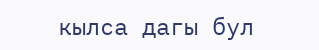кылса дагы бул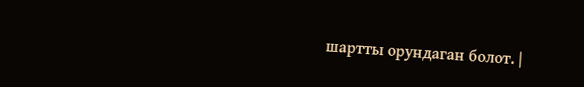шартты орундаган болот. |